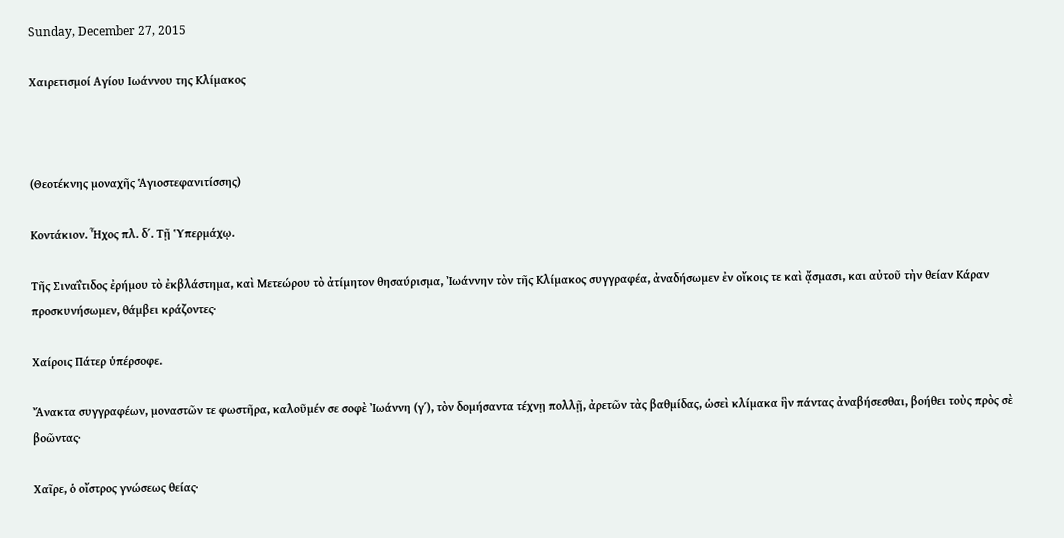Sunday, December 27, 2015

Χαιρετισμοί Αγίου Ιωάννου της Κλίμακος



(Θεοτέκνης μοναχῆς Ἁγιοστεφανιτίσσης)

Κοντάκιον. Ἦχος πλ. δ΄. Τῇ Ὑπερμάχῳ.

Τῆς Σιναΐτιδος ἐρήμου τὸ ἐκβλάστημα, καὶ Μετεώρου τὸ ἀτίμητον θησαύρισμα, Ἰωάννην τὸν τῆς Κλίμακος συγγραφέα, ἀναδήσωμεν ἐν οἴκοις τε καὶ ᾄσμασι, και αὐτοῦ τὴν θείαν Κάραν προσκυνήσωμεν, θάμβει κράζοντες·

Χαίροις Πάτερ ὑπέρσοφε.

Ἄνακτα συγγραφέων, μοναστῶν τε φωστῆρα, καλοῦμέν σε σοφὲ Ἰωάννη (γ΄), τὸν δομήσαντα τέχνῃ πολλῇ, ἀρετῶν τὰς βαθμίδας, ὡσεὶ κλίμακα ἣν πάντας ἀναβήσεσθαι, βοήθει τοὺς πρὸς σὲ βοῶντας·

Χαῖρε, ὁ οἴστρος γνώσεως θείας·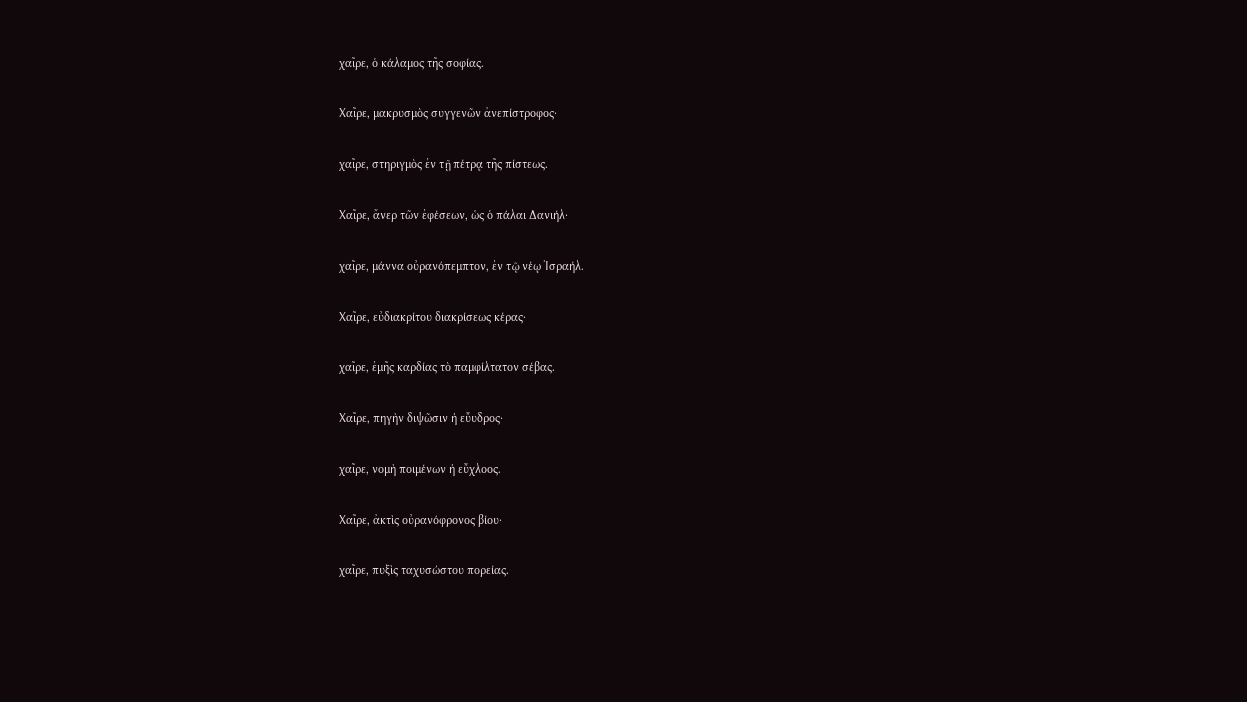χαῖρε, ὁ κάλαμος τῆς σοφίας.

Χαῖρε, μακρυσμὸς συγγενῶν ἀνεπίστροφος·

χαῖρε, στηριγμὸς ἐν τῇ πέτρᾳ τῆς πίστεως.

Χαῖρε, ἄνερ τῶν ἐφέσεων, ὡς ὁ πάλαι Δανιήλ·

χαῖρε, μάννα οὐρανόπεμπτον, ἐν τῷ νέῳ Ἰσραήλ.

Χαῖρε, εὐδιακρίτου διακρίσεως κέρας·

χαῖρε, ἐμῆς καρδίας τὸ παμφίλτατον σέβας.

Χαῖρε, πηγὴν διψῶσιν ἡ εὔυδρος·

χαῖρε, νομὴ ποιμένων ἡ εὔχλοος.

Χαῖρε, ἀκτὶς οὐρανόφρονος βίου·

χαῖρε, πυξὶς ταχυσώστου πορείας.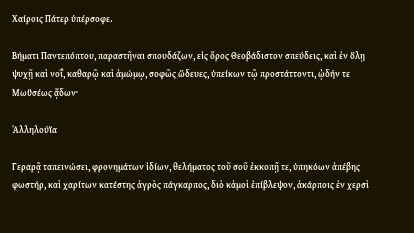Χαίροις Πάτερ ὑπέρσοφε.

Βήματι Παντεπόπτου, παραστῆναι σπουδάζων, εἰς ὄρος Θεοβάδιστον σπεύδεις, καὶ ἐν ὅλῃ ψυχῇ καὶ νοΐ, καθαρῷ καὶ ἀμώμῳ, σοφῶς ὥδευες, ὑπείκων τῷ προστάττοντι, ᾠδήν τε Μωϋσέως ᾄδων·

Ἀλληλούϊα

Γεραρᾷ ταπεινώσει, φρονημάτων ἰδίων, θελήματος τοῦ σοῦ ἐκκοπῇ τε, ὑπηκόων ἀπέβης φωστήρ, καὶ χαρίτων κατέστης ἀγρὸς πάγκαρπος, διὸ κἀμοὶ ἐπίβλεψον, ἀκάρποις ἐν χερσὶ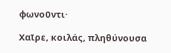φωνοῦντι·

Χαῖρε, κοιλάς, πληθύνουσα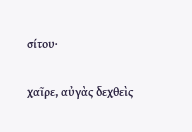σίτου·

χαῖρε, αὐγὰς δεχθεὶς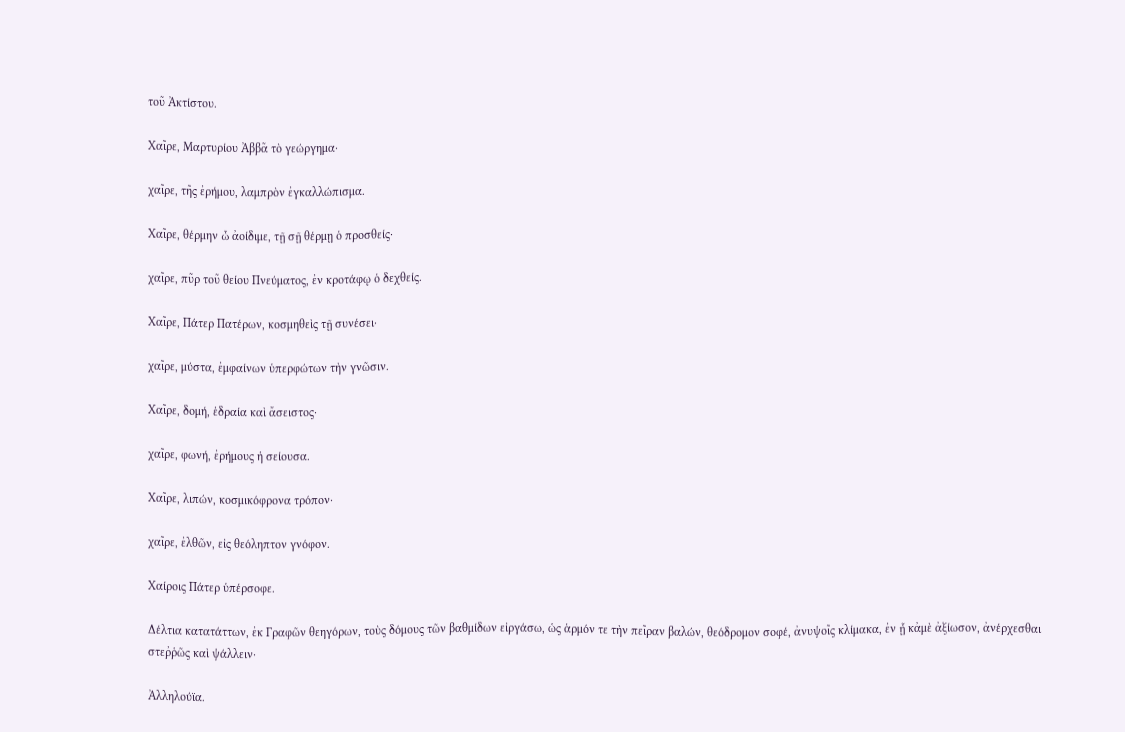τοῦ Ἀκτίστου.

Χαῖρε, Μαρτυρίου Ἀββᾶ τὸ γεώργημα·

χαῖρε, τῆς ἐρήμου, λαμπρὸν ἐγκαλλώπισμα.

Χαῖρε, θέρμην ὦ ἀοίδιμε, τῇ σῇ θέρμῃ ὁ προσθείς·

χαῖρε, πῦρ τοῦ θείου Πνεύματος, ἐν κροτάφῳ ὁ δεχθείς.

Χαῖρε, Πάτερ Πατέρων, κοσμηθεὶς τῇ συνέσει·

χαῖρε, μύστα, ἐμφαίνων ὑπερφώτων τὴν γνῶσιν.

Χαῖρε, δομή, ἑδραία καὶ ἄσειστος·

χαῖρε, φωνή, ἐρήμους ἡ σείουσα.

Χαῖρε, λιπών, κοσμικόφρονα τρόπον·

χαῖρε, ἐλθῶν, εἰς θεόληπτον γνόφον.

Χαίροις Πάτερ ὑπέρσοφε.

Δέλτια κατατάττων, ἐκ Γραφῶν θεηγόρων, τοὺς δόμους τῶν βαθμίδων εἰργάσω, ὡς ἁρμόν τε τὴν πεῖραν βαλών, θεόδρομον σοφέ, ἀνυψοῖς κλίμακα, ἐν ᾗ κἀμὲ ἀξίωσον, ἀνέρχεσθαι στεῤῥῶς καὶ ψάλλειν·

Ἀλληλούϊα.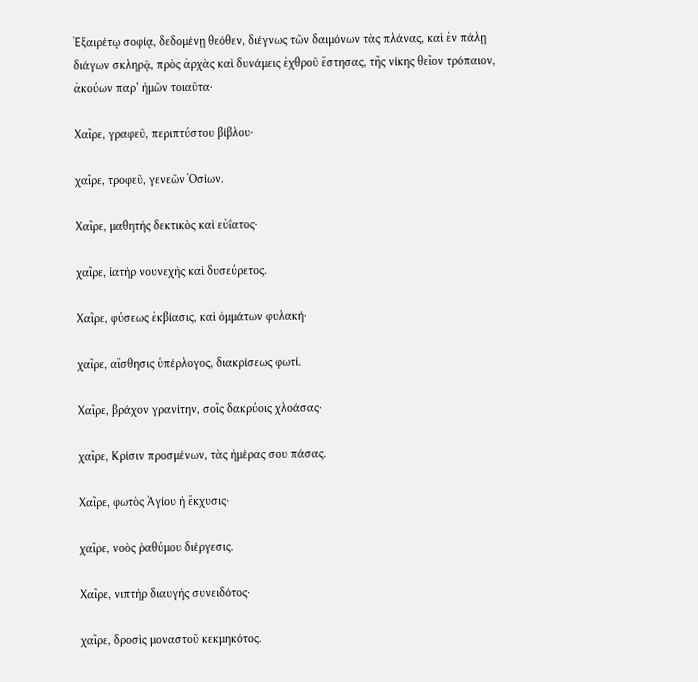Ἐξαιρέτῳ σοφίᾳ, δεδομένῃ θεόθεν, διέγνως τῶν δαιμόνων τὰς πλάνας, καὶ ἐν πάλῃ διάγων σκληρᾷ, πρὸς ἀρχὰς καὶ δυνάμεις ἐχθροῦ ἔστησας, τῆς νίκης θεῖον τρόπαιον, ἀκούων παρ’ ἡμῶν τοιαῦτα·

Χαῖρε, γραφεῦ, περιπτύστου βίβλου·

χαῖρε, τροφεῦ, γενεῶν Ὁσίων.

Χαῖρε, μαθητὴς δεκτικὸς καὶ εὐΐατος·

χαῖρε, ἰατὴρ νουνεχὴς καὶ δυσεύρετος.

Χαῖρε, φύσεως ἐκβίασις, καὶ ὀμμάτων φυλακή·

χαῖρε, αἴσθησις ὑπέρλογος, διακρίσεως φωτί.

Χαῖρε, βράχον γρανίτην, σοῖς δακρύοις χλοάσας·

χαῖρε, Κρίσιν προσμένων, τὰς ἡμέρας σου πάσας.

Χαῖρε, φωτὸς Ἁγίου ἡ ἔκχυσις·

χαῖρε, νοὸς ῥαθύμου διέργεσις.

Χαῖρε, νιπτὴρ διαυγὴς συνειδότος·

χαῖρε, δροσὶς μοναστοῦ κεκμηκότος.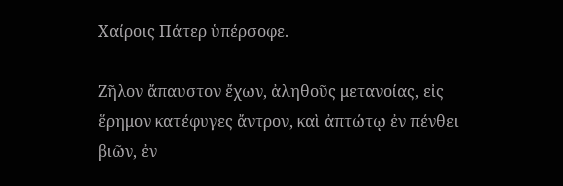Χαίροις Πάτερ ὑπέρσοφε.

Ζῆλον ἄπαυστον ἔχων, ἀληθοῦς μετανοίας, εἰς ἕρημον κατέφυγες ἄντρον, καὶ ἀπτώτῳ ἐν πένθει βιῶν, ἐν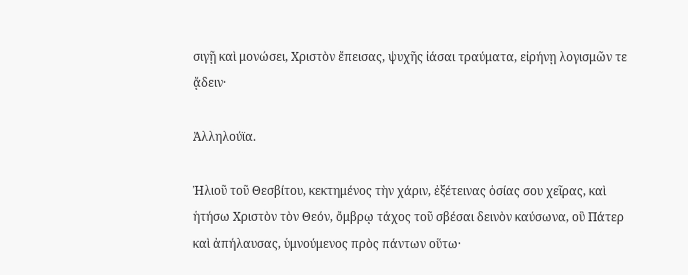σιγῇ καὶ μονώσει, Χριστὸν ἔπεισας, ψυχῆς ἰάσαι τραύματα, εἰρήνῃ λογισμῶν τε ᾄδειν·

Ἀλληλούϊα.

Ἠλιοῦ τοῦ Θεσβίτου, κεκτημένος τὴν χάριν, ἐξέτεινας ὁσίας σου χεῖρας, καὶ ἡτήσω Χριστὸν τὸν Θεόν, ὄμβρῳ τάχος τοῦ σβέσαι δεινὸν καύσωνα, οὓ Πάτερ καὶ ἀπήλαυσας, ὑμνούμενος πρὸς πάντων οὕτω·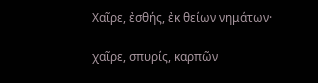Χαῖρε, ἐσθής, ἐκ θείων νημάτων·

χαῖρε, σπυρίς, καρπῶν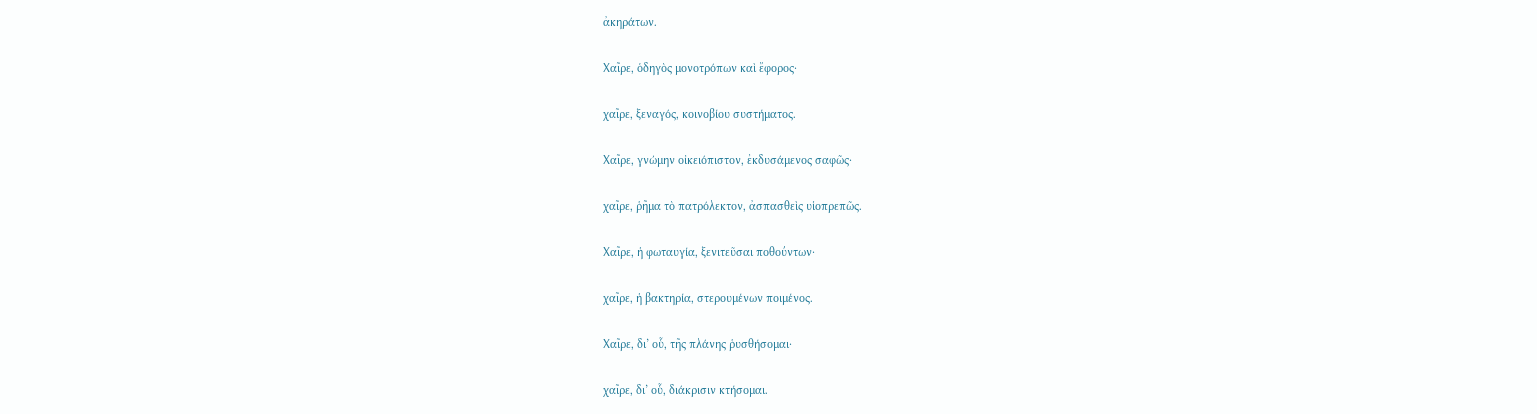ἀκηράτων.

Χαῖρε, ὁδηγὸς μονοτρόπων καὶ ἔφορος·

χαῖρε, ξεναγός, κοινοβίου συστήματος.

Χαῖρε, γνώμην οἰκειόπιστον, ἐκδυσάμενος σαφῶς·

χαῖρε, ῥῆμα τὸ πατρόλεκτον, ἀσπασθεὶς υἱοπρεπῶς.

Χαῖρε, ἡ φωταυγία, ξενιτεῦσαι ποθούντων·

χαῖρε, ἡ βακτηρία, στερουμένων ποιμένος.

Χαῖρε, δι’ οὗ, τῆς πλάνης ῥυσθήσομαι·

χαῖρε, δι’ οὗ, διάκρισιν κτήσομαι.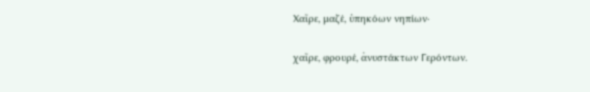Χαῖρε, μαζέ, ὑπηκόων νηπίων·

χαῖρε, φρουρέ, ἀνυστάκτων Γερόντων.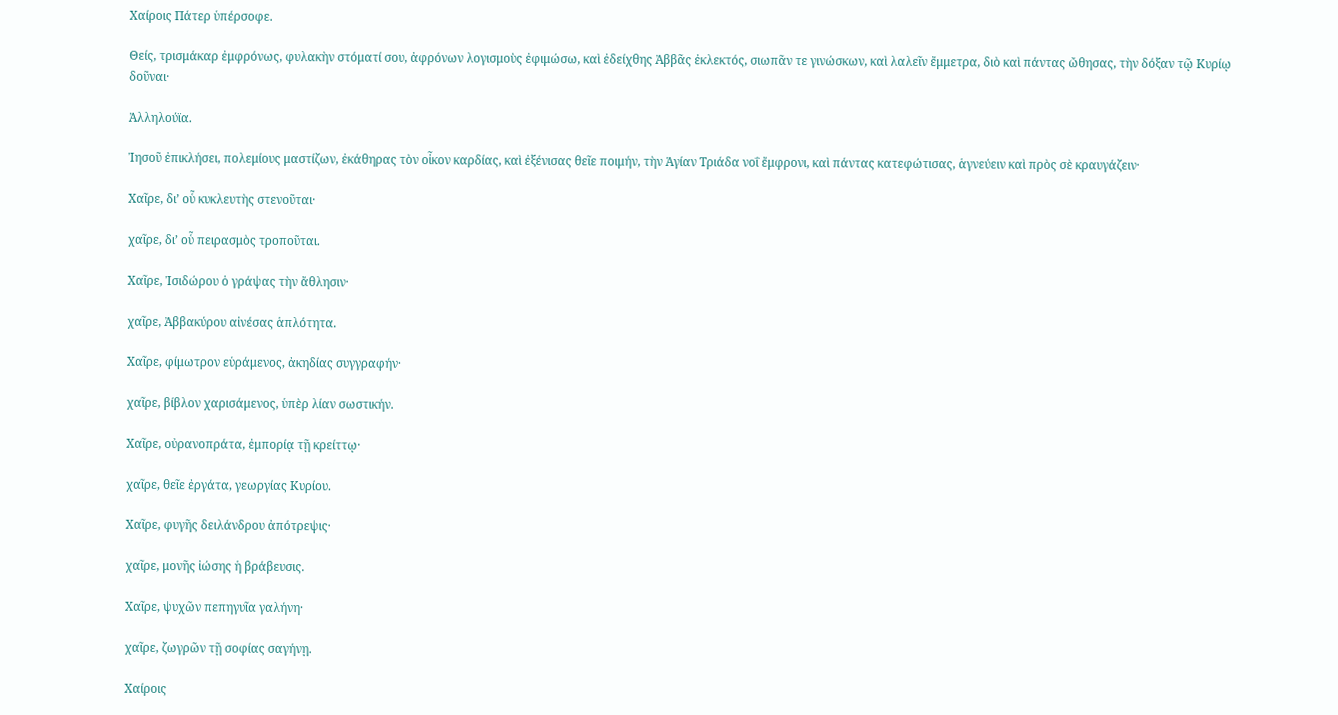Χαίροις Πάτερ ὑπέρσοφε.

Θείς, τρισμάκαρ ἐμφρόνως, φυλακὴν στόματί σου, ἀφρόνων λογισμοὺς ἐφιμώσω, καὶ ἐδείχθης Ἀββᾶς ἐκλεκτός, σιωπᾶν τε γινώσκων, καὶ λαλεῖν ἔμμετρα, διὸ καὶ πάντας ὤθησας, τὴν δόξαν τῷ Κυρίῳ δοῦναι·

Ἀλληλούϊα.

Ἰησοῦ ἐπικλήσει, πολεμίους μαστίζων, ἐκάθηρας τὸν οἶκον καρδίας, καὶ ἐξένισας θεῖε ποιμήν, τὴν Ἁγίαν Τριάδα νοΐ ἔμφρονι, καὶ πάντας κατεφώτισας, ἁγνεύειν καὶ πρὸς σὲ κραυγάζειν·

Χαῖρε, δι’ οὗ κυκλευτὴς στενοῦται·

χαῖρε, δι’ οὗ πειρασμὸς τροποῦται.

Χαῖρε, Ἰσιδώρου ὁ γράψας τὴν ἄθλησιν·

χαῖρε, Ἀββακύρου αἰνέσας ἁπλότητα.

Χαῖρε, φίμωτρον εὑράμενος, ἀκηδίας συγγραφήν·

χαῖρε, βίβλον χαρισάμενος, ὑπὲρ λίαν σωστικήν.

Χαῖρε, οὐρανοπράτα, ἐμπορίᾳ τῇ κρείττῳ·

χαῖρε, θεῖε ἐργάτα, γεωργίας Κυρίου.

Χαῖρε, φυγῆς δειλάνδρου ἀπότρεψις·

χαῖρε, μονῆς ἰώσης ἡ βράβευσις.

Χαῖρε, ψυχῶν πεπηγυῖα γαλήνη·

χαῖρε, ζωγρῶν τῇ σοφίας σαγήνῃ.

Χαίροις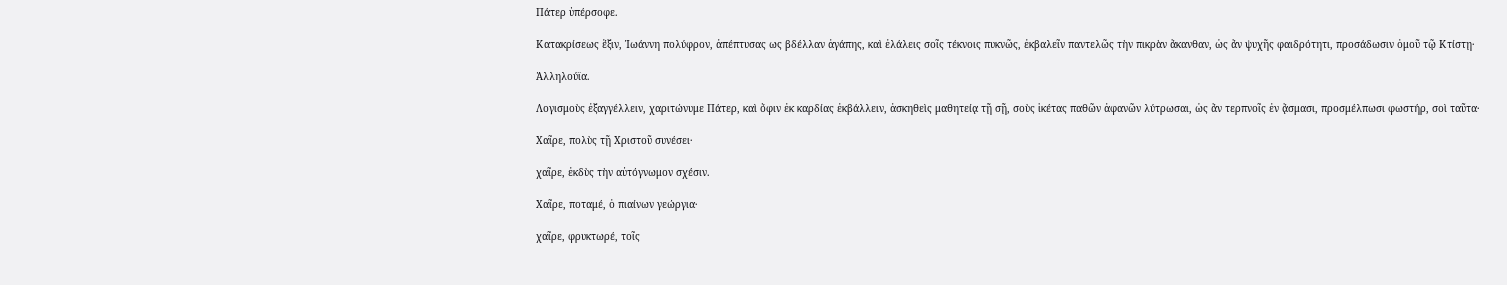Πάτερ ὑπέρσοφε.

Κατακρίσεως ἕξιν, Ἰωάννη πολύφρον, ἀπέπτυσας ως βδέλλαν ἀγάπης, καὶ ἐλάλεις σοῖς τέκνοις πυκνῶς, ἐκβαλεῖν παντελῶς τὴν πικρὰν ἄκανθαν, ὡς ἄν ψυχῆς φαιδρότητι, προσάδωσιν ὁμοῦ τῷ Κτίστῃ·

Ἀλληλούϊα.

Λογισμοὺς ἐξαγγέλλειν, χαριτώνυμε Πάτερ, καὶ ὄφιν ἐκ καρδίας ἐκβάλλειν, ἀσκηθεὶς μαθητείᾳ τῇ σῇ, σοὺς ἱκέτας παθῶν ἀφανῶν λύτρωσαι, ὡς ἄν τερπνοῖς ἐν ᾄσμασι, προσμέλπωσι φωστήρ, σοὶ ταῦτα·

Χαῖρε, πολὺς τῇ Χριστοῦ συνέσει·

χαῖρε, ἐκδὺς τὴν αὐτόγνωμον σχέσιν.

Χαῖρε, ποταμέ, ὁ πιαίνων γεώργια·

χαῖρε, φρυκτωρέ, τοῖς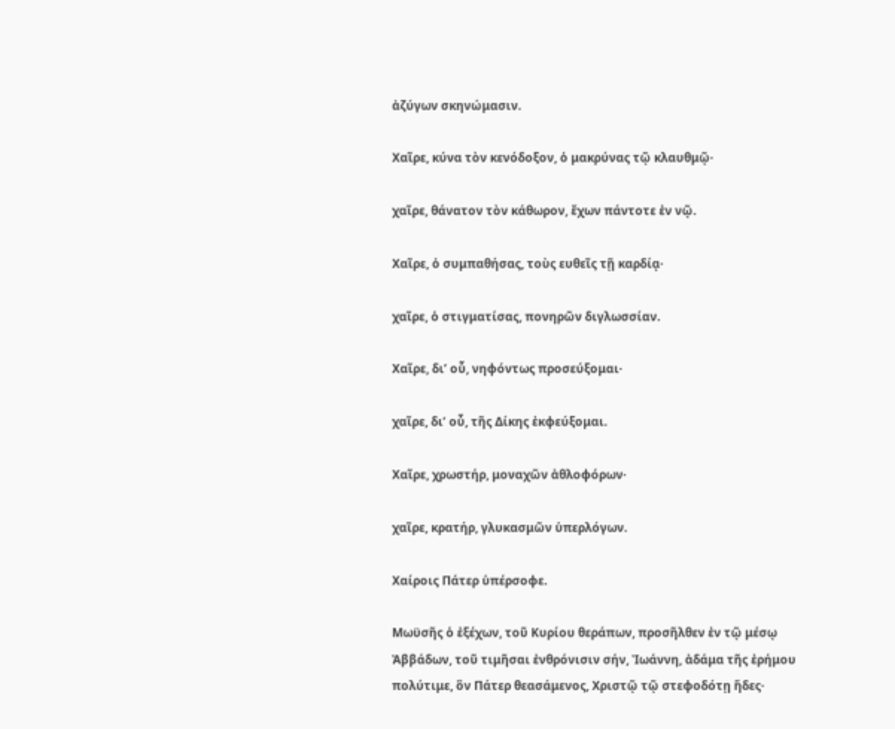ἀζύγων σκηνώμασιν.

Χαῖρε, κύνα τὸν κενόδοξον, ὁ μακρύνας τῷ κλαυθμῷ·

χαῖρε, θάνατον τὸν κάθωρον, ἔχων πάντοτε ἐν νῷ.

Χαῖρε, ὁ συμπαθήσας, τοὺς ευθεῖς τῇ καρδίᾳ·

χαῖρε, ὁ στιγματίσας, πονηρῶν διγλωσσίαν.

Χαῖρε, δι’ οὗ, νηφόντως προσεύξομαι·

χαῖρε, δι’ οὗ, τῆς Δίκης ἐκφεύξομαι.

Χαῖρε, χρωστήρ, μοναχῶν ἀθλοφόρων·

χαῖρε, κρατήρ, γλυκασμῶν ὑπερλόγων.

Χαίροις Πάτερ ὑπέρσοφε.

Μωϋσῆς ὁ ἐξέχων, τοῦ Κυρίου θεράπων, προσῆλθεν ἐν τῷ μέσῳ Ἀββάδων, τοῦ τιμῆσαι ἐνθρόνισιν σήν, Ἰωάννη, ἀδάμα τῆς ἐρήμου πολύτιμε, ὃν Πάτερ θεασάμενος, Χριστῷ τῷ στεφοδότῃ ἥδες·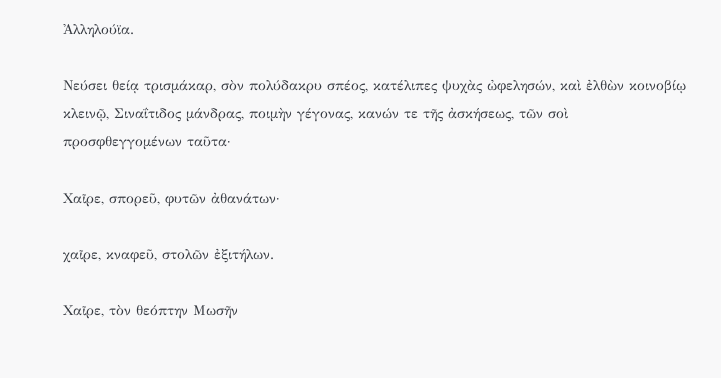Ἀλληλούϊα.

Νεύσει θείᾳ τρισμάκαρ, σὸν πολύδακρυ σπέος, κατέλιπες ψυχὰς ὠφελησών, καὶ ἐλθὼν κοινοβίῳ κλεινῷ, Σιναΐτιδος μάνδρας, ποιμὴν γέγονας, κανών τε τῆς ἀσκήσεως, τῶν σοὶ προσφθεγγομένων ταῦτα·

Χαῖρε, σπορεῦ, φυτῶν ἀθανάτων·

χαῖρε, κναφεῦ, στολῶν ἐξιτήλων.

Χαῖρε, τὸν θεόπτην Μωσῆν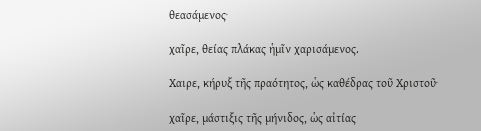θεασάμενος·

χαῖρε, θείας πλάκας ἡμῖν χαρισάμενος.

Χαιρε, κήρυξ τῆς πραότητος, ὡς καθέδρας τοῦ Χριστοῦ·

χαῖρε, μάστιξις τῆς μήνιδος, ὡς αἰτίας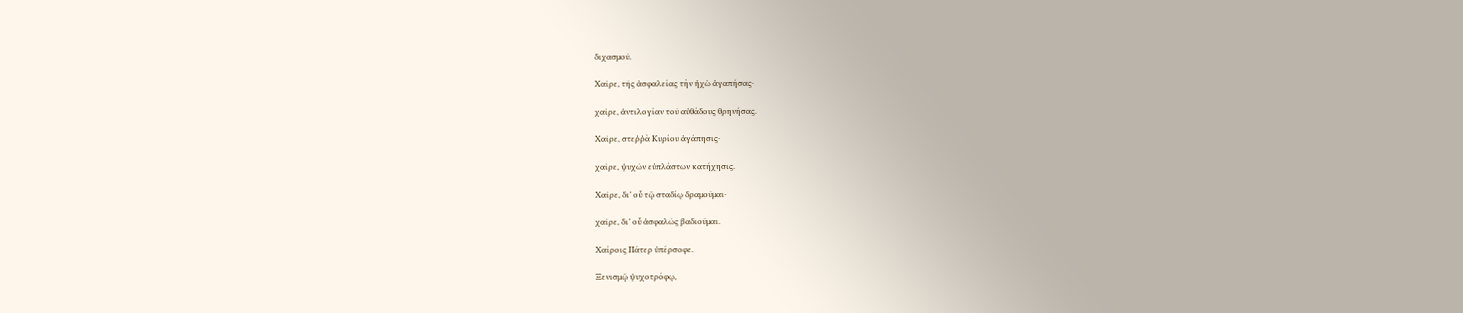διχασμοῦ.

Χαῖρε, τῆς ἀσφαλείας τὴν ἠχὼ ἀγαπήσας·

χαῖρε, ἀντιλογίαν τοῦ αὐθάδους θρηνήσας.

Χαῖρε, στεῤῥὰ Κυρίου ἀγάπησις·

χαῖρε, ψυχῶν εὐπλάστων κατήχησις.

Χαῖρε, δι’ οὗ τῷ σταδίῳ δραμοῦμαι·

χαῖρε, δι’ οὗ ἀσφαλῶς βαδιοῦμαι.

Χαίροις Πάτερ ὑπέρσοφε.

Ξενισμῷ ψυχοτρόφῳ,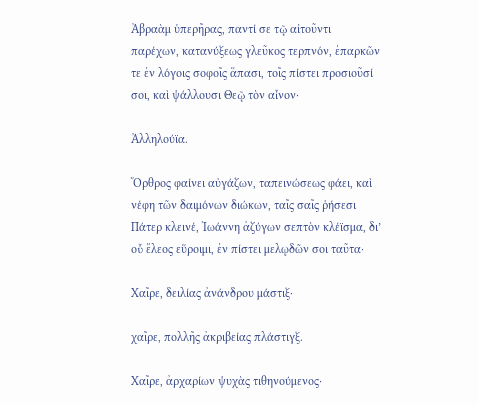Ἀβραὰμ ὑπερῆρας, παντί σε τῷ αἰτοῦντι παρέχων, κατανύξεως γλεῦκος τερπνόν, ἐπαρκῶν τε ἐν λόγοις σοφοῖς ἅπασι, τοῖς πίστει προσιοῦσί σοι, καὶ ψάλλουσι Θεῷ τὸν αἶνον·

Ἀλληλούϊα.

Ὄρθρος φαίνει αὐγάζων, ταπεινώσεως φάει, καὶ νέφη τῶν δαιμόνων διώκων, ταῖς σαῖς ῥήσεσι Πάτερ κλεινέ, Ἰωάννη ἀζύγων σεπτὸν κλέϊσμα, δι’ οὗ ἔλεος εὕροιμι, ἐν πίστει μελῳδῶν σοι ταῦτα·

Χαῖρε, δειλίας ἀνάνδρου μάστιξ·

χαῖρε, πολλῆς ἀκριβείας πλάστιγξ.

Χαῖρε, ἀρχαρίων ψυχὰς τιθηνούμενος·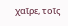χαῖρε, τοῖς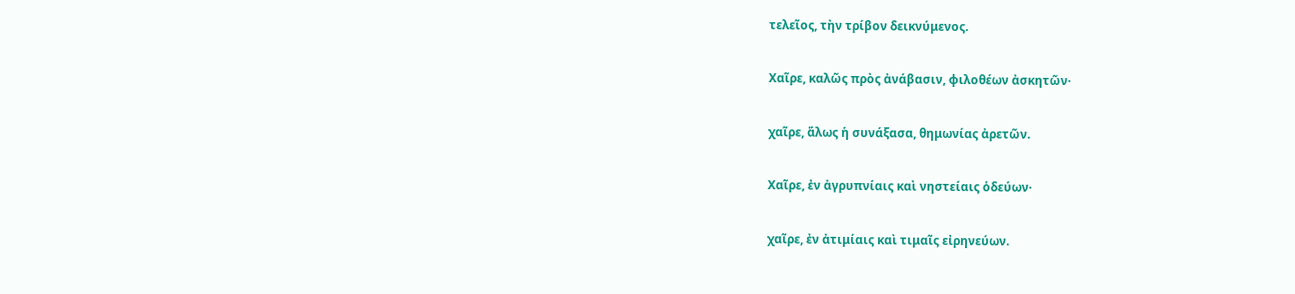τελεῖος, τὴν τρίβον δεικνύμενος.

Χαῖρε, καλῶς πρὸς ἀνάβασιν, φιλοθέων ἀσκητῶν·

χαῖρε, ἅλως ἡ συνάξασα, θημωνίας ἀρετῶν.

Χαῖρε, ἐν ἀγρυπνίαις καὶ νηστείαις ὁδεύων·

χαῖρε, ἐν ἀτιμίαις καὶ τιμαῖς εἰρηνεύων.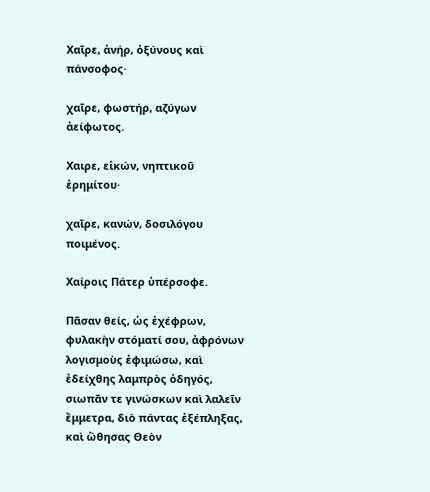Χαῖρε, ἀνήρ, ὀξύνους καὶ πάνσοφος·

χαῖρε, φωστήρ, αζύγων ἀείφωτος.

Χαιρε, εἰκών, νηπτικοῦ ἐρημίτου·

χαῖρε, κανών, δοσιλόγου ποιμένος.

Χαίροις Πάτερ ὑπέρσοφε.

Πᾶσαν θείς, ὡς ἐχέφρων, φυλακὴν στόματί σου, ἀφρόνων λογισμοὺς ἐφιμώσω, καὶ ἐδείχθης λαμπρὸς ὁδηγός, σιωπᾶν τε γινώσκων καὶ λαλεῖν ἔμμετρα, διὸ πάντας ἐξέπληξας, καὶ ὤθησας Θεὸν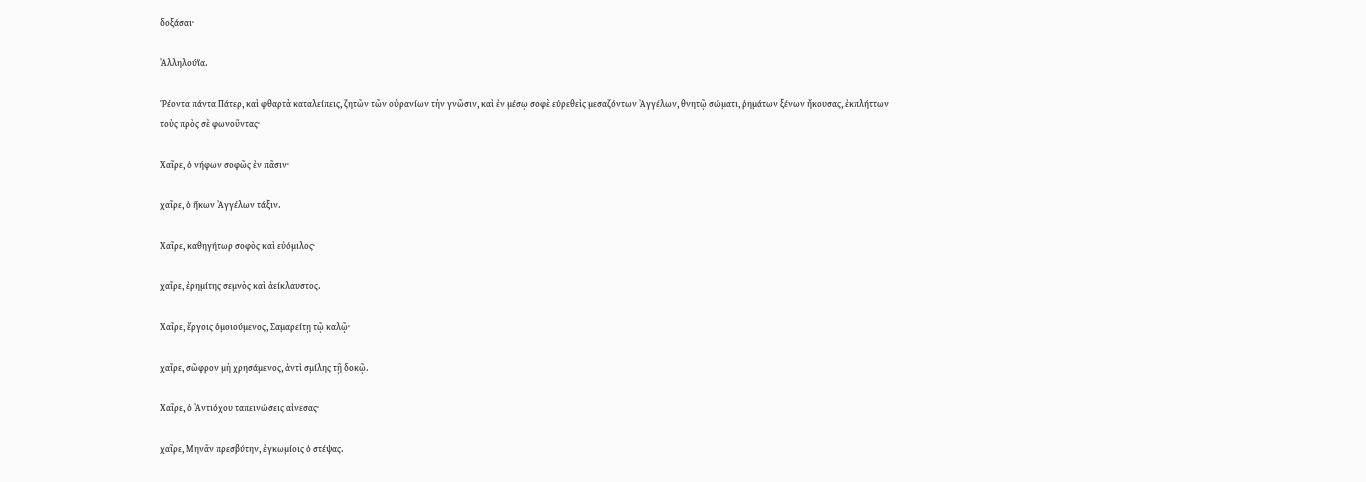δοξάσαι·

Ἀλληλούϊα.

Ῥέοντα πάντα Πάτερ, καὶ φθαρτὰ καταλείπεις, ζητῶν τῶν οὐρανίων τὴν γνῶσιν, καὶ ἐν μέσῳ σοφὲ εὑρεθεὶς μεσαζόντων Ἀγγέλων, θνητῷ σώματι, ῥημάτων ξένων ἤκουσας, ἐκπλήττων τοὺς πρὸς σὲ φωνοῦντας·

Χαῖρε, ὁ νήφων σοφῶς ἐν πᾶσιν·

χαῖρε, ὁ ἥκων Ἀγγέλων τάξιν.

Χαῖρε, καθηγήτωρ σοφὸς καὶ εὐόμιλος·

χαῖρε, ἐρημίτης σεμνὸς καὶ ἀείκλαυστος.

Χαῖρε, ἔργοις ὁμοιούμενος, Σαμαρείτῃ τῷ καλῷ·

χαῖρε, σῶφρον μὴ χρησάμενος, ἀντὶ σμίλης τῇ δοκῷ.

Χαῖρε, ὁ Ἀντιόχου ταπεινώσεις αἰνεσας·

χαῖρε, Μηνᾶν πρεσβύτην, ἐγκωμίοις ὁ στέψας.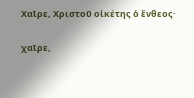Χαῖρε, Χριστοῦ οἰκέτης ὁ ἔνθεος·

χαῖρε,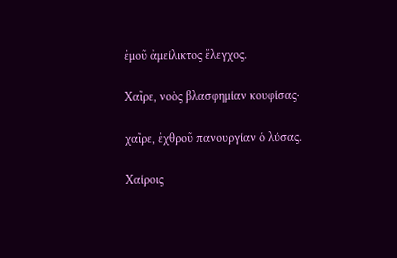ἐμοῦ ἀμείλικτος ἔλεγχος.

Χαῖρε, νοὸς βλασφημίαν κουφίσας·

χαῖρε, ἐχθροῦ πανουργίαν ὁ λύσας.

Χαίροις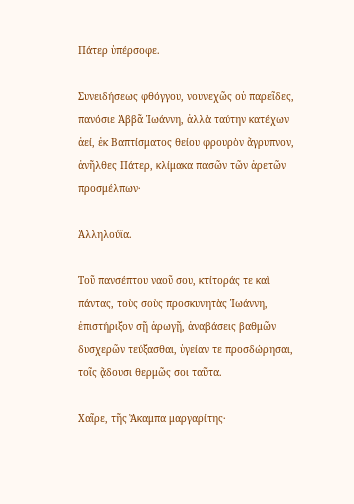Πάτερ ὑπέρσοφε.

Συνειδήσεως φθόγγου, νουνεχῶς οὐ παρεῖδες, πανόσιε Ἀββᾶ Ἰωάννη, ἀλλὰ ταύτην κατέχων ἀεί, ἐκ Βαπτίσματος θείου φρουρὸν ἄγρυπνον, ἀνῆλθες Πάτερ, κλίμακα πασῶν τῶν ἀρετῶν προσμέλπων·

Ἀλληλούϊα.

Τοῦ πανσέπτου ναοῦ σου, κτίτοράς τε καὶ πάντας, τοὺς σοὺς προσκυνητὰς Ἰωάννη, ἐπιστήριξον σῇ ἀρωγῇ, ἀναβάσεις βαθμῶν δυσχερῶν τεύξασθαι, ὑγείαν τε προσδώρησαι, τοῖς ᾄδουσι θερμῶς σοι ταῦτα.

Χαῖρε, τῆς Ἄκαμπα μαργαρίτης·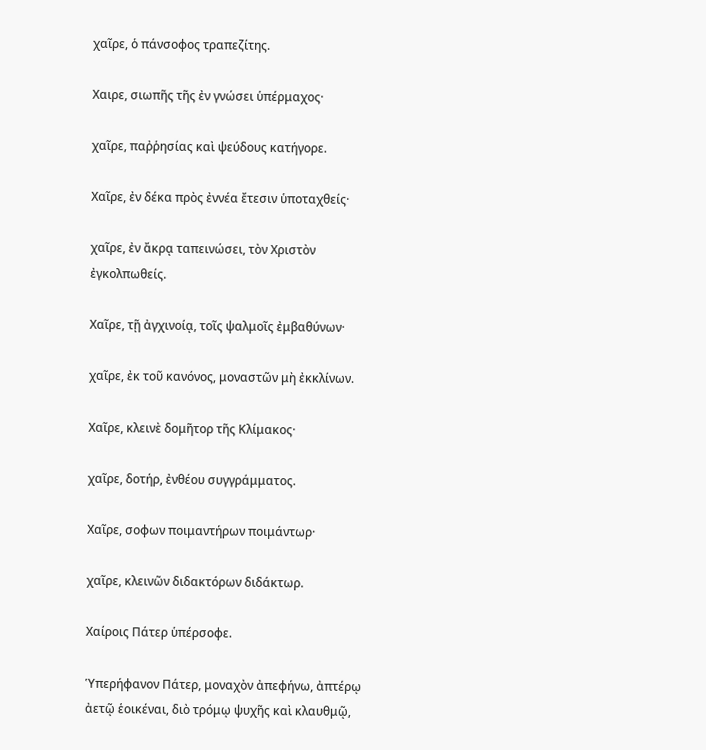χαῖρε, ὁ πάνσοφος τραπεζίτης.

Χαιρε, σιωπῆς τῆς ἐν γνώσει ὑπέρμαχος·

χαῖρε, παῤῥησίας καὶ ψεύδους κατήγορε.

Χαῖρε, ἐν δέκα πρὸς ἐννέα ἔτεσιν ὑποταχθείς·

χαῖρε, ἐν ἄκρᾳ ταπεινώσει, τὸν Χριστὸν ἐγκολπωθείς.

Χαῖρε, τῇ ἀγχινοίᾳ, τοῖς ψαλμοῖς ἐμβαθύνων·

χαῖρε, ἐκ τοῦ κανόνος, μοναστῶν μὴ ἐκκλίνων.

Χαῖρε, κλεινὲ δομῆτορ τῆς Κλίμακος·

χαῖρε, δοτήρ, ἐνθέου συγγράμματος.

Χαῖρε, σοφων ποιμαντήρων ποιμάντωρ·

χαῖρε, κλεινῶν διδακτόρων διδάκτωρ.

Χαίροις Πάτερ ὑπέρσοφε.

Ὑπερήφανον Πάτερ, μοναχὸν ἀπεφήνω, ἀπτέρῳ ἀετῷ ἑοικέναι, διὸ τρόμῳ ψυχῆς καὶ κλαυθμῷ,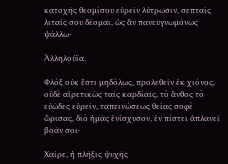κατοχῆς θεομίσου εὑρεῖν λύτρωσιν, σεπταῖς λιταῖς σου δέομαι, ὡς ἄν πανευγνωμόνως ψάλλω·

Ἀλληλούϊα.

Φλόξ οὐκ ἔστι μηδόλως, προλεθεῖν ἐκ χιόνος, οὐδὲ αἱρετικῶς ταῖς καρδίαις, τὸ ἄνθος τὸ εὐῶδες εὑρεῖν, ταπεινώσεως θείας σοφὲ ὥρισας, διὸ ἡμᾶς ἐνίσχυσον, ἐν πίστει ἀπλανεῖ βοᾶν σοι·

Χαῖρε, ἡ πλῆξις ψυχῆς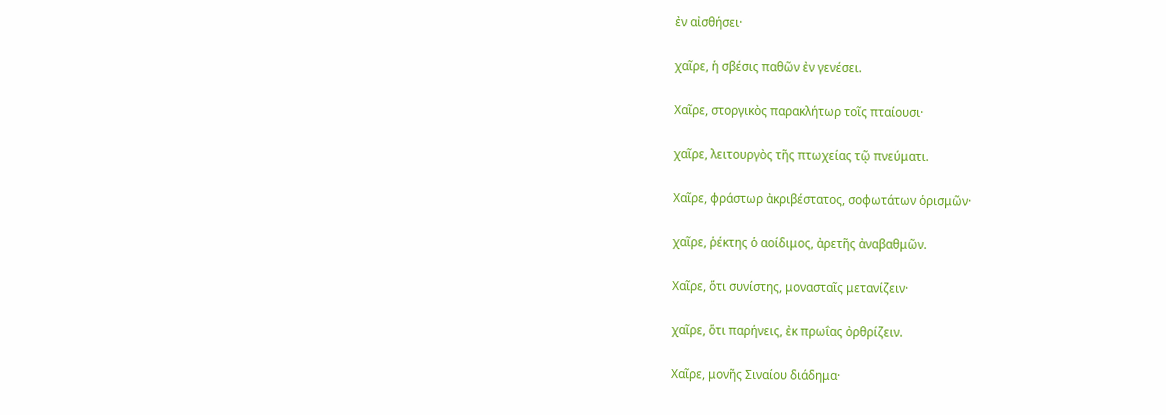ἐν αἰσθήσει·

χαῖρε, ἡ σβέσις παθῶν ἐν γενέσει.

Χαῖρε, στοργικὸς παρακλήτωρ τοῖς πταίουσι·

χαῖρε, λειτουργὸς τῆς πτωχείας τῷ πνεύματι.

Χαῖρε, φράστωρ ἀκριβέστατος, σοφωτάτων ὁρισμῶν·

χαῖρε, ῥέκτης ὁ αοίδιμος, ἀρετῆς ἀναβαθμῶν.

Χαῖρε, ὅτι συνίστης, μονασταῖς μετανίζειν·

χαῖρε, ὅτι παρήνεις, ἐκ πρωΐας ὀρθρίζειν.

Χαῖρε, μονῆς Σιναίου διάδημα·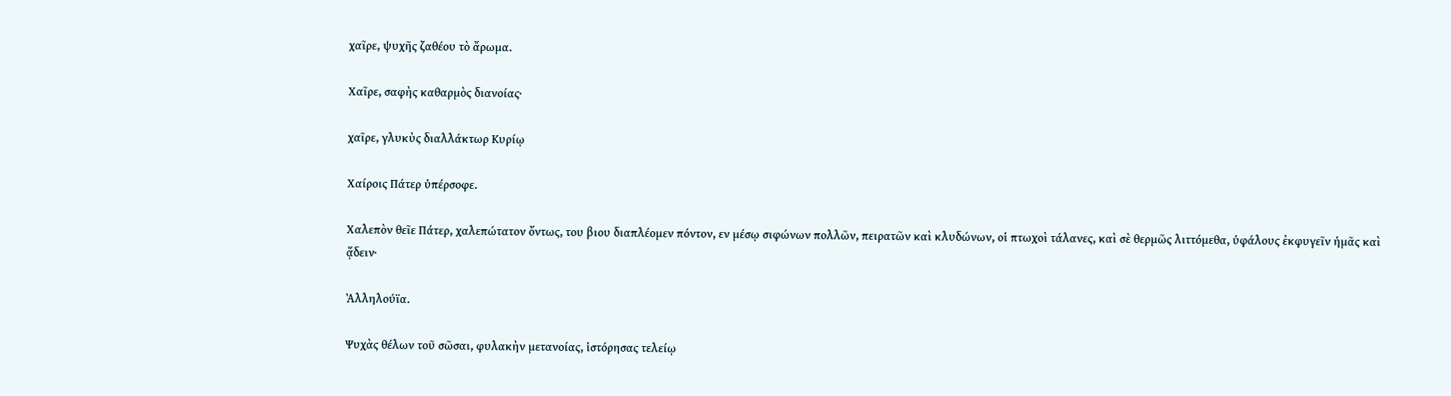χαῖρε, ψυχῆς ζαθέου τὸ ἄρωμα.

Χαῖρε, σαφὴς καθαρμὸς διανοίας·

χαῖρε, γλυκὺς διαλλάκτωρ Κυρίῳ

Χαίροις Πάτερ ὑπέρσοφε.

Χαλεπὸν θεῖε Πάτερ, χαλεπώτατον ὄντως, του βιου διαπλέομεν πόντον, εν μέσῳ σιφώνων πολλῶν, πειρατῶν καὶ κλυδώνων, οἱ πτωχοὶ τάλανες, καὶ σὲ θερμῶς λιττόμεθα, ὑφάλους ἐκφυγεῖν ἡμᾶς καὶ ᾄδειν·

Ἀλληλούϊα.

Ψυχὰς θέλων τοῦ σῶσαι, φυλακὴν μετανοίας, ἱστόρησας τελείῳ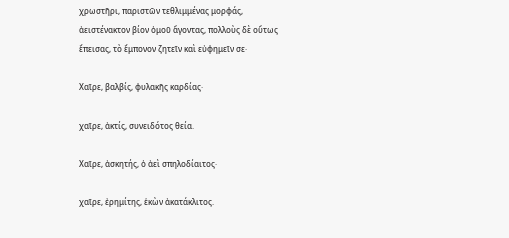χρωστῆρι, παριστῶν τεθλιμμένας μορφάς, ἀειστένακτον βίον ὁμοῦ ἄγοντας, πολλοὺς δὲ οὕτως ἔπεισας, τὸ ἔμπονον ζητεῖν καὶ εὐφημεῖν σε·

Χαῖρε, βαλβίς, φυλακῆς καρδίας·

χαῖρε, ἀκτίς, συνειδότος θεία.

Χαῖρε, ἀσκητής, ὁ ἀεὶ σπηλοδίαιτος·

χαῖρε, ἐρημίτης, ἑκὼν ἀκατάκλιτος.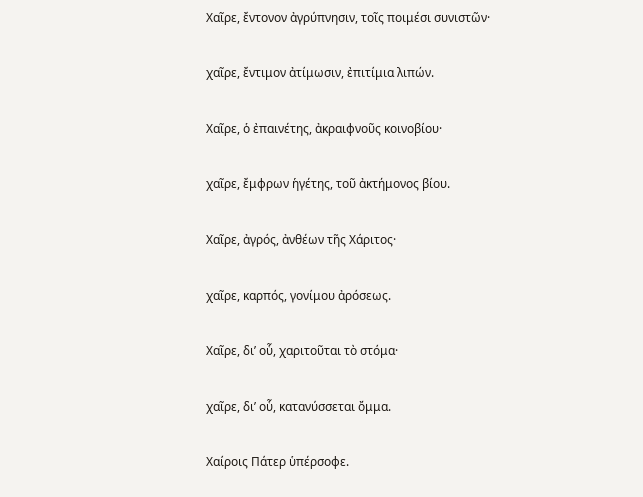Χαῖρε, ἔντονον ἀγρύπνησιν, τοῖς ποιμέσι συνιστῶν·

χαῖρε, ἔντιμον ἀτίμωσιν, ἐπιτίμια λιπών.

Χαῖρε, ὁ ἐπαινέτης, ἀκραιφνοῦς κοινοβίου·

χαῖρε, ἔμφρων ἡγέτης, τοῦ ἀκτήμονος βίου.

Χαῖρε, ἀγρός, ἀνθέων τῆς Χάριτος·

χαῖρε, καρπός, γονίμου ἀρόσεως.

Χαῖρε, δι’ οὗ, χαριτοῦται τὸ στόμα·

χαῖρε, δι’ οὗ, κατανύσσεται ὄμμα.

Χαίροις Πάτερ ὑπέρσοφε.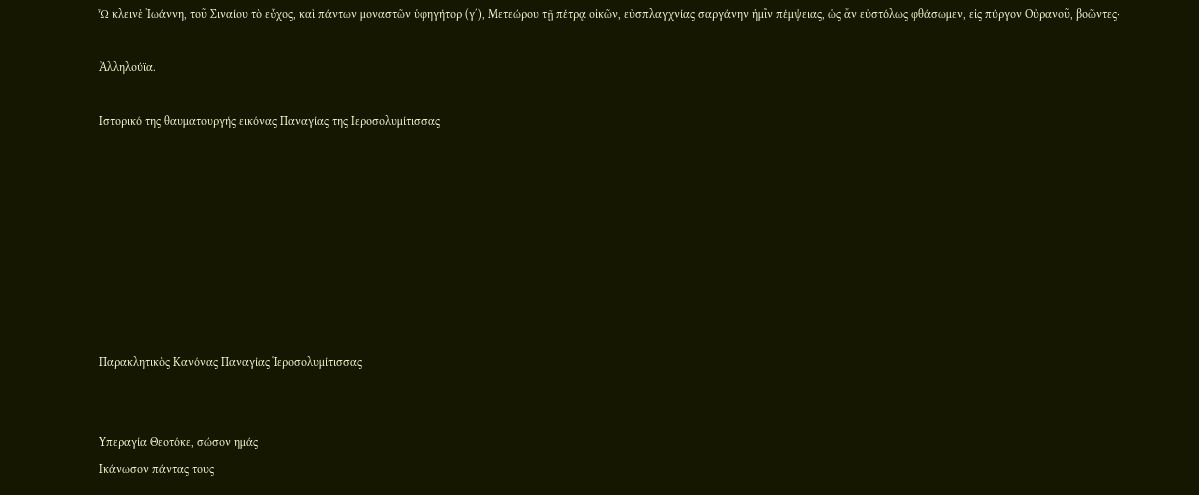Ὦ κλεινὲ Ἰωάννη, τοῦ Σιναίου τὸ εὖχος, καὶ πάντων μοναστῶν ὑφηγήτορ (γ΄), Μετεώρου τῇ πέτρᾳ οἰκῶν, εὐσπλαγχνίας σαργάνην ἡμῖν πέμψειας, ὡς ἄν εὐστόλως φθάσωμεν, εἰς πύργον Οὐρανοῦ, βοῶντες·

Ἀλληλούϊα.

Ιστορικό της θαυματουργής εικόνας Παναγίας της Ιεροσολυμίτισσας








Παρακλητικὸς Κανόνας Παναγίας Ἱεροσολυμίτισσας


Υπεραγία Θεοτόκε, σώσον ημάς
Ικάνωσον πάντας τους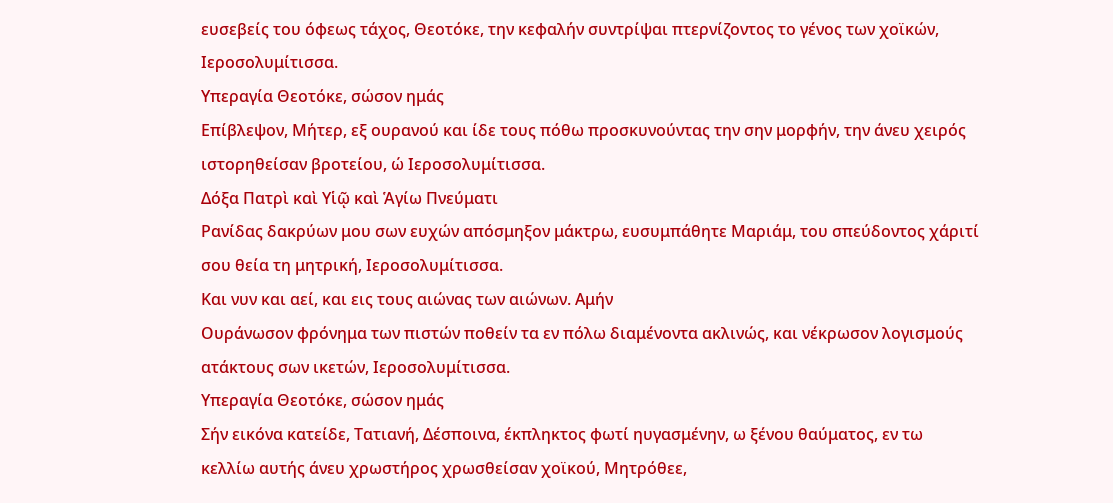ευσεβείς του όφεως τάχος, Θεοτόκε, την κεφαλήν συντρίψαι πτερνίζοντος το γένος των χοϊκών, Ιεροσολυμίτισσα.
Υπεραγία Θεοτόκε, σώσον ημάς
Επίβλεψον, Μήτερ, εξ ουρανού και ίδε τους πόθω προσκυνούντας την σην μορφήν, την άνευ χειρός ιστορηθείσαν βροτείου, ώ Ιεροσολυμίτισσα.
Δόξα Πατρὶ καὶ Υἱῷ καὶ Ἁγίω Πνεύματι
Ρανίδας δακρύων μου σων ευχών απόσμηξον μάκτρω, ευσυμπάθητε Μαριάμ, του σπεύδοντος χάριτί σου θεία τη μητρική, Ιεροσολυμίτισσα.
Και νυν και αεί, και εις τους αιώνας των αιώνων. Αμήν
Ουράνωσον φρόνημα των πιστών ποθείν τα εν πόλω διαμένοντα ακλινώς, και νέκρωσον λογισμούς ατάκτους σων ικετών, Ιεροσολυμίτισσα.
Υπεραγία Θεοτόκε, σώσον ημάς
Σήν εικόνα κατείδε, Τατιανή, Δέσποινα, έκπληκτος φωτί ηυγασμένην, ω ξένου θαύματος, εν τω κελλίω αυτής άνευ χρωστήρος χρωσθείσαν χοϊκού, Μητρόθεε,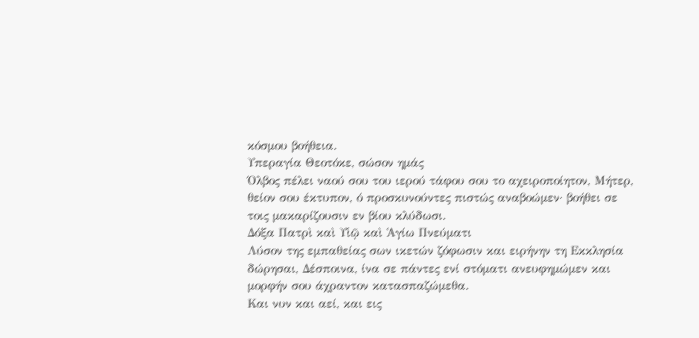κόσμου βοήθεια.
Υπεραγία Θεοτόκε, σώσον ημάς
Όλβος πέλει ναού σου του ιερού τάφου σου το αχειροποίητον, Μήτερ, θείον σου έκτυπον, ό προσκυνούντες πιστώς αναβοώμεν· βοήθει σε τοις μακαρίζουσιν εν βίου κλύδωσι.
Δόξα Πατρὶ καὶ Υἱῷ καὶ Ἁγίω Πνεύματι
Λύσον της εμπαθείας σων ικετών ζόφωσιν και ειρήνην τη Εκκλησία δώρησαι, Δέσποινα, ίνα σε πάντες ενί στόματι ανευφημώμεν και μορφήν σου άχραντον κατασπαζώμεθα.
Και νυν και αεί, και εις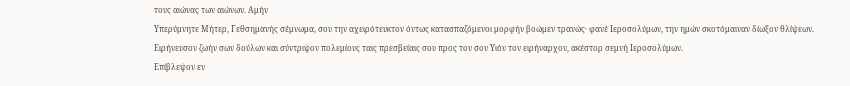τους αιώνας των αιώνων. Αμήν
Υπερύμνητε Μήτερ, Γεθσημανής σέμνωμα, σου την αχειρότευκτον όντως κατασπαζόμενοι μορφήν βοώμεν τρανώς· φανέ Ιεροσολύμων, την ημών σκοτόμαιναν δίωξον θλίψεων.
Ειρήνευσον ζωήν σων δούλων και σύντριψον πολεμίους ταις πρεσβείαις σου προς τον σον Υιόν τον ειρήναρχον, ακέστορ σεμνή Ιεροσολύμων.
Επίβλεψον εν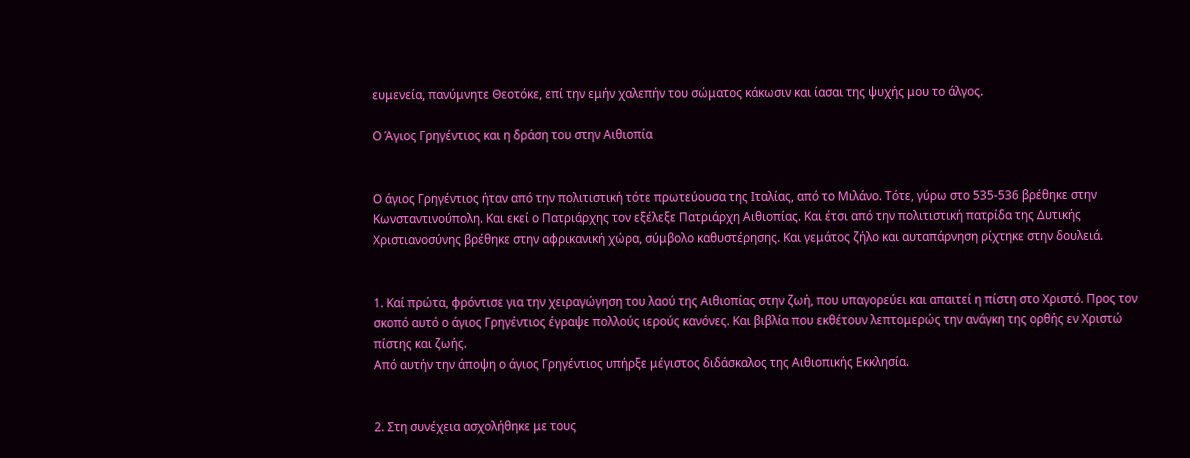ευμενεία, πανύμνητε Θεοτόκε, επί την εμήν χαλεπήν του σώματος κάκωσιν και ίασαι της ψυχής μου το άλγος.

Ο Άγιος Γρηγέντιος και η δράση του στην Αιθιοπία


Ο άγιος Γρηγέντιος ήταν από την πολιτιστική τότε πρωτεύουσα της Ιταλίας, από το Μιλάνο. Τότε, γύρω στο 535-536 βρέθηκε στην Κωνσταντινούπολη. Και εκεί ο Πατριάρχης τον εξέλεξε Πατριάρχη Αιθιοπίας. Και έτσι από την πολιτιστική πατρίδα της Δυτικής Χριστιανοσύνης βρέθηκε στην αφρικανική χώρα, σύμβολο καθυστέρησης. Και γεμάτος ζήλο και αυταπάρνηση ρίχτηκε στην δουλειά.


1. Καί πρώτα, φρόντισε για την χειραγώγηση του λαού της Αιθιοπίας στην ζωή, που υπαγορεύει και απαιτεί η πίστη στο Χριστό. Προς τον σκοπό αυτό ο άγιος Γρηγέντιος έγραψε πολλούς ιερούς κανόνες. Και βιβλία που εκθέτουν λεπτομερώς την ανάγκη της ορθής εν Χριστώ πίστης και ζωής.
Από αυτήν την άποψη ο άγιος Γρηγέντιος υπήρξε μέγιστος διδάσκαλος της Αιθιοπικής Εκκλησία.


2. Στη συνέχεια ασχολήθηκε με τους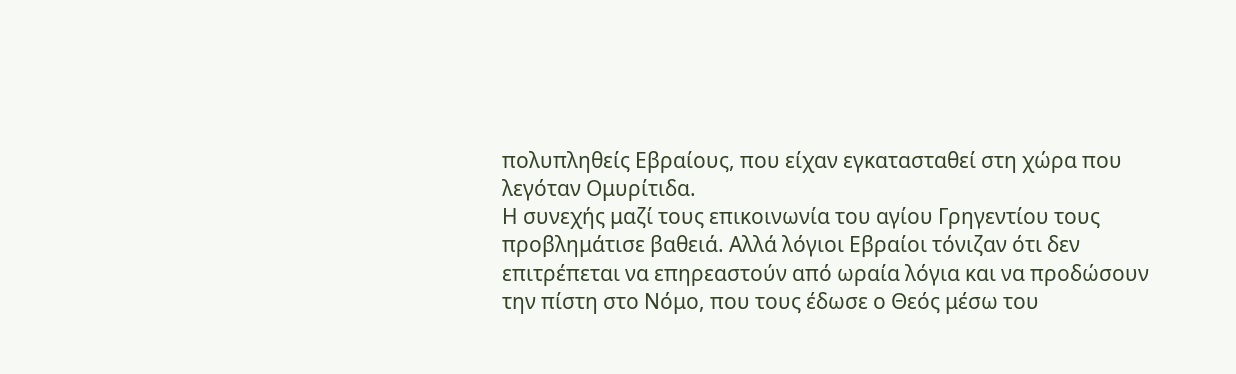πολυπληθείς Εβραίους, που είχαν εγκατασταθεί στη χώρα που λεγόταν Ομυρίτιδα.
Η συνεχής μαζί τους επικοινωνία του αγίου Γρηγεντίου τους προβλημάτισε βαθειά. Αλλά λόγιοι Εβραίοι τόνιζαν ότι δεν επιτρέπεται να επηρεαστούν από ωραία λόγια και να προδώσουν την πίστη στο Νόμο, που τους έδωσε ο Θεός μέσω του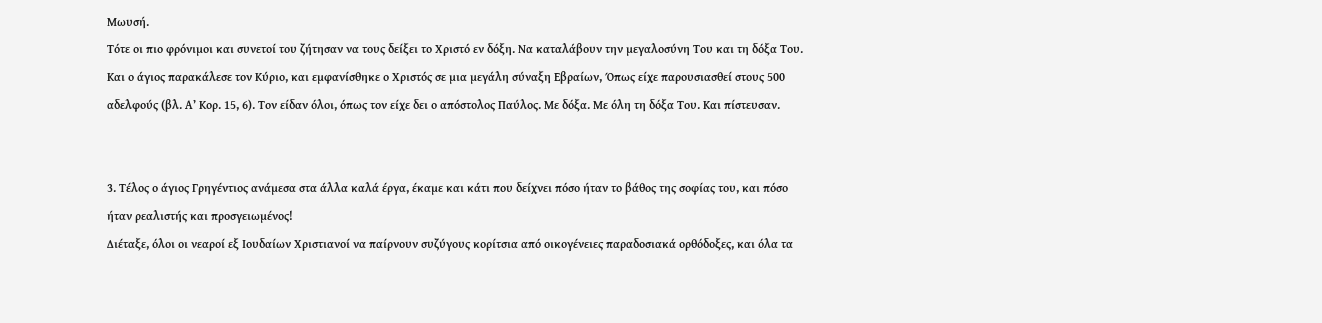Μωυσή.
Τότε οι πιο φρόνιμοι και συνετοί του ζήτησαν να τους δείξει το Χριστό εν δόξη. Να καταλάβουν την μεγαλοσύνη Του και τη δόξα Του. Και ο άγιος παρακάλεσε τον Κύριο, και εμφανίσθηκε ο Χριστός σε μια μεγάλη σύναξη Εβραίων, Όπως είχε παρουσιασθεί στους 500 αδελφούς (βλ. Α’ Κορ. 15, 6). Τον είδαν όλοι, όπως τον είχε δει ο απόστολος Παύλος. Με δόξα. Με όλη τη δόξα Του. Και πίστευσαν.


3. Τέλος ο άγιος Γρηγέντιος ανάμεσα στα άλλα καλά έργα, έκαμε και κάτι που δείχνει πόσο ήταν το βάθος της σοφίας του, και πόσο ήταν ρεαλιστής και προσγειωμένος!
Διέταξε, όλοι οι νεαροί εξ Ιουδαίων Χριστιανοί να παίρνουν συζύγους κορίτσια από οικογένειες παραδοσιακά ορθόδοξες, και όλα τα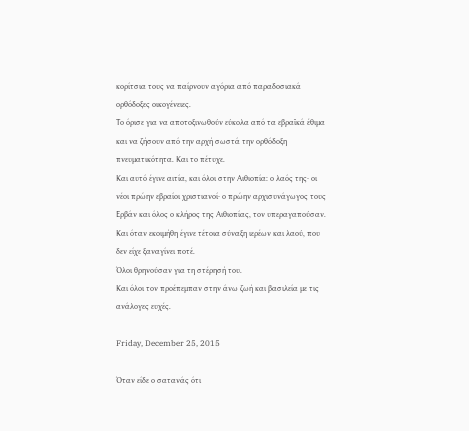κορίτσια τους να παίρνουν αγόρια από παραδοσιακά ορθόδοξες οικογένειες.
Το όρισε για να αποτοξινωθούν εύκολα από τα εβραϊκά έθιμα και να ζήσουν από την αρχή σωστά την ορθόδοξη πνευματικότητα. Και το πέτυχε.
Και αυτό έγινε αιτία, και όλοι στην Αιθιοπία: ο λαός της· οι νέοι πρώην εβραίοι χριστιανοί· ο πρώην αρχισυνάγωγος τους Ερβάν και όλος ο κλήρος της Αιθιοπίας, τον υπεραγαπούσαν. Και όταν εκοιμήθη έγινε τέτοια σύναξη ιερέων και λαού, που δεν είχε ξαναγίνει ποτέ.
Όλοι θρηνούσαν για τη στέρησή του.
Και όλοι τον προέπεμπαν στην άνω ζωή και βασιλεία με τις ανάλογες ευχές.

Friday, December 25, 2015

Όταν είδε ο σατανάς ότι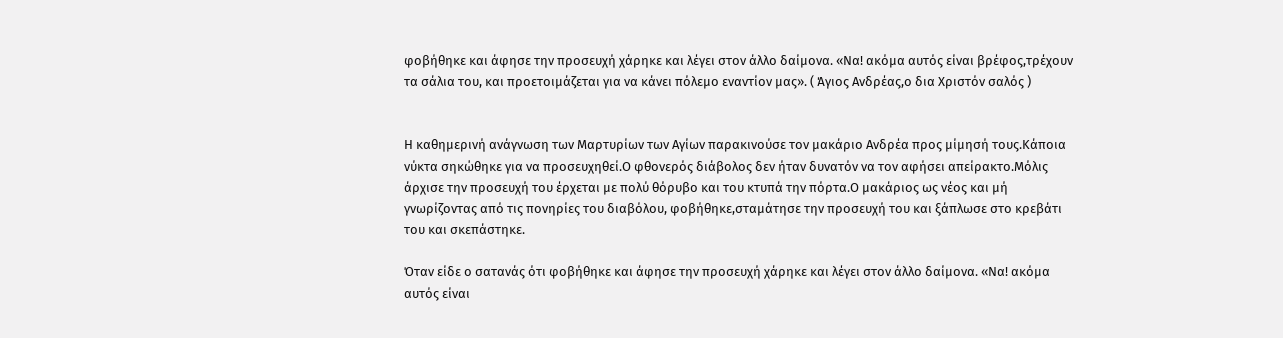φοβήθηκε και άφησε την προσευχή χάρηκε και λέγει στον άλλο δαίμονα. «Να! ακόμα αυτός είναι βρέφος,τρέχουν τα σάλια του, και προετοιμάζεται για να κάνει πόλεμο εναντίον μας». ( Άγιος Ανδρέας,ο δια Χριστόν σαλός )


Η καθημερινή ανάγνωση των Μαρτυρίων των Αγίων παρακινούσε τον μακάριο Ανδρέα προς μίμησή τους.Κάποια νύκτα σηκώθηκε για να προσευχηθεί.Ο φθονερός διάβολος δεν ήταν δυνατόν να τον αφήσει απείρακτο.Μόλις άρχισε την προσευχή του έρχεται με πολύ θόρυβο και του κτυπά την πόρτα.Ο μακάριος ως νέος και μή γνωρίζοντας από τις πονηρίες του διαβόλου, φοβήθηκε,σταμάτησε την προσευχή του και ξάπλωσε στο κρεβάτι του και σκεπάστηκε.

Όταν είδε ο σατανάς ότι φοβήθηκε και άφησε την προσευχή χάρηκε και λέγει στον άλλο δαίμονα. «Να! ακόμα αυτός είναι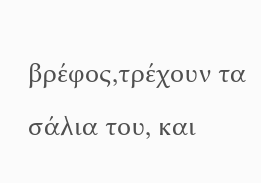βρέφος,τρέχουν τα σάλια του, και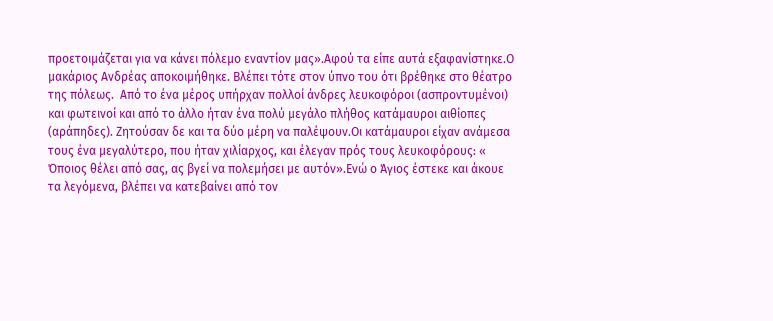προετοιμάζεται για να κάνει πόλεμο εναντίον μας».Αφού τα είπε αυτά εξαφανίστηκε.Ο μακάριος Ανδρέας αποκοιμήθηκε. Βλέπει τότε στον ύπνο του ότι βρέθηκε στο θέατρο της πόλεως.  Από το ένα μέρος υπήρχαν πολλοί άνδρες λευκοφόροι (ασπροντυμένοι) και φωτεινοί και από το άλλο ήταν ένα πολύ μεγάλο πλήθος κατάμαυροι αιθίοπες (αράπηδες). Ζητούσαν δε και τα δύο μέρη να παλέψουν.Οι κατάμαυροι είχαν ανάμεσα τους ένα μεγαλύτερο, που ήταν χιλίαρχος, και έλεγαν πρός τους λευκοφόρους: « Όποιος θέλει από σας, ας βγεί να πολεμήσει με αυτόν».Ενώ ο Άγιος έστεκε και άκουε τα λεγόμενα, βλέπει να κατεβαίνει από τον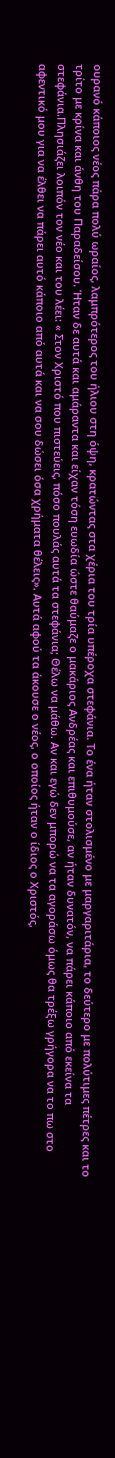ουρανό κάποιος νέος πάρα πολύ ωραίος, λαμπρότερος του ήλιου στη όψη, κρατώντας στα χέρια του τρία υπέροχα στεφάνια. Το ένα ήταν στολισμένο με μαργαριτάρια, το δεύτερο με πολύτιμες πέτρες και το τρίτο με κρίνα και άνθη του Παραδείσου. Ήταν δε αυτά και αμάραντα και είχαν τόση ευωδία ώστε θαύμαζε ο μακάριος Ανδρέας και επιθυμούσε, αν ήταν δυνατόν, να πάρει κάποιο από εκείνα τα στεφάνια.Πλησιάζει λοιπόν τον νέο και του λέει: « Στον Χριστό που πιστεύεις, πόσο πουλάς αυτά τα στεφάνια; Θέλω να μάθω. Αν και εγώ δεν μπορώ να τα αγοράσω όμως θα τρέξω γρήγορα να το πω στο αφεντικό μου για να έλθει να πάρει αυτό κάποιο από αυτά και να σου δώσει όσα χρήματα θέλεις». Αυτά αφού τα άκουσε ο νέος, ο οποίος ήταν ο ίδιος ο Χριστός,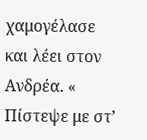χαμογέλασε και λέει στον Ανδρέα. « Πίστεψε με στ’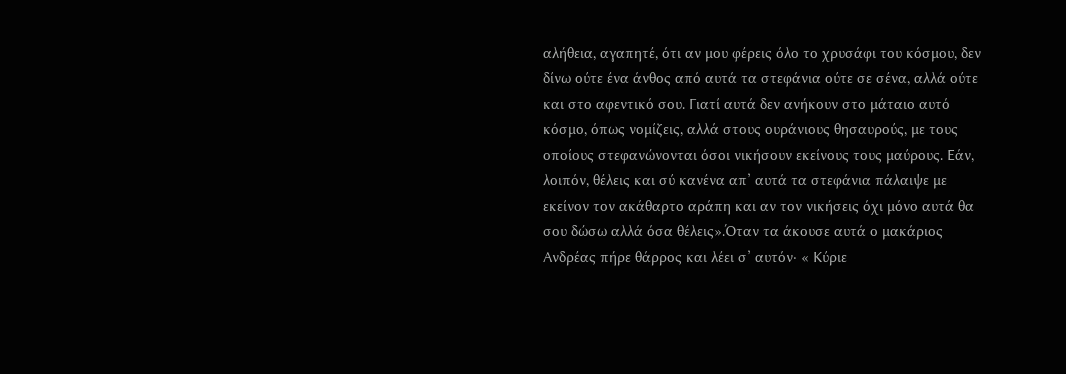αλήθεια, αγαπητέ, ότι αν μου φέρεις όλο το χρυσάφι του κόσμου, δεν δίνω ούτε ένα άνθος από αυτά τα στεφάνια ούτε σε σένα, αλλά ούτε και στο αφεντικό σου. Γιατί αυτά δεν ανήκουν στο μάταιο αυτό κόσμο, όπως νομίζεις, αλλά στους ουράνιους θησαυρούς, με τους οποίους στεφανώνονται όσοι νικήσουν εκείνους τους μαύρους. Εάν, λοιπόν, θέλεις και σύ κανένα απ’ αυτά τα στεφάνια πάλαιψε με εκείνον τον ακάθαρτο αράπη και αν τον νικήσεις όχι μόνο αυτά θα σου δώσω αλλά όσα θέλεις».Όταν τα άκουσε αυτά ο μακάριος Ανδρέας πήρε θάρρος και λέει σ’ αυτόν· « Κύριε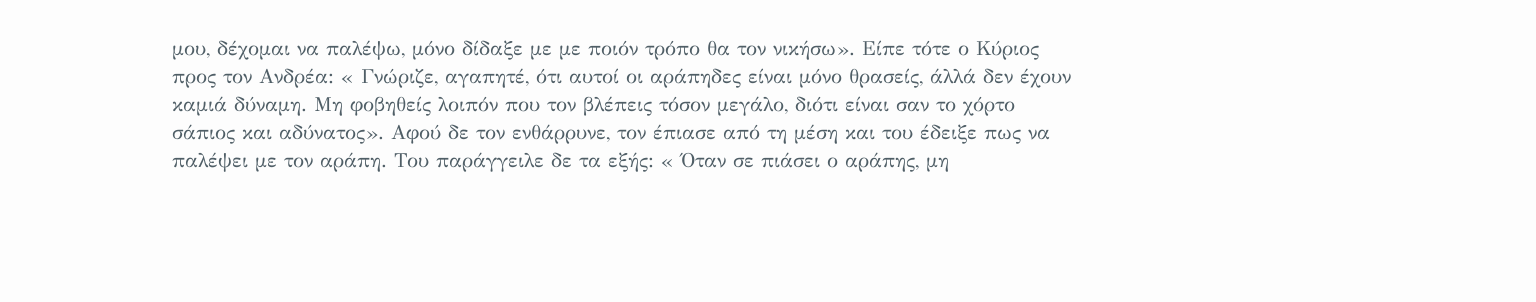μου, δέχομαι να παλέψω, μόνο δίδαξε με με ποιόν τρόπο θα τον νικήσω». Είπε τότε ο Κύριος προς τον Ανδρέα: « Γνώριζε, αγαπητέ, ότι αυτοί οι αράπηδες είναι μόνο θρασείς, άλλά δεν έχουν καμιά δύναμη. Μη φοβηθείς λοιπόν που τον βλέπεις τόσον μεγάλο, διότι είναι σαν το χόρτο σάπιος και αδύνατος». Αφού δε τον ενθάρρυνε, τον έπιασε από τη μέση και του έδειξε πως να παλέψει με τον αράπη. Του παράγγειλε δε τα εξής: « Όταν σε πιάσει ο αράπης, μη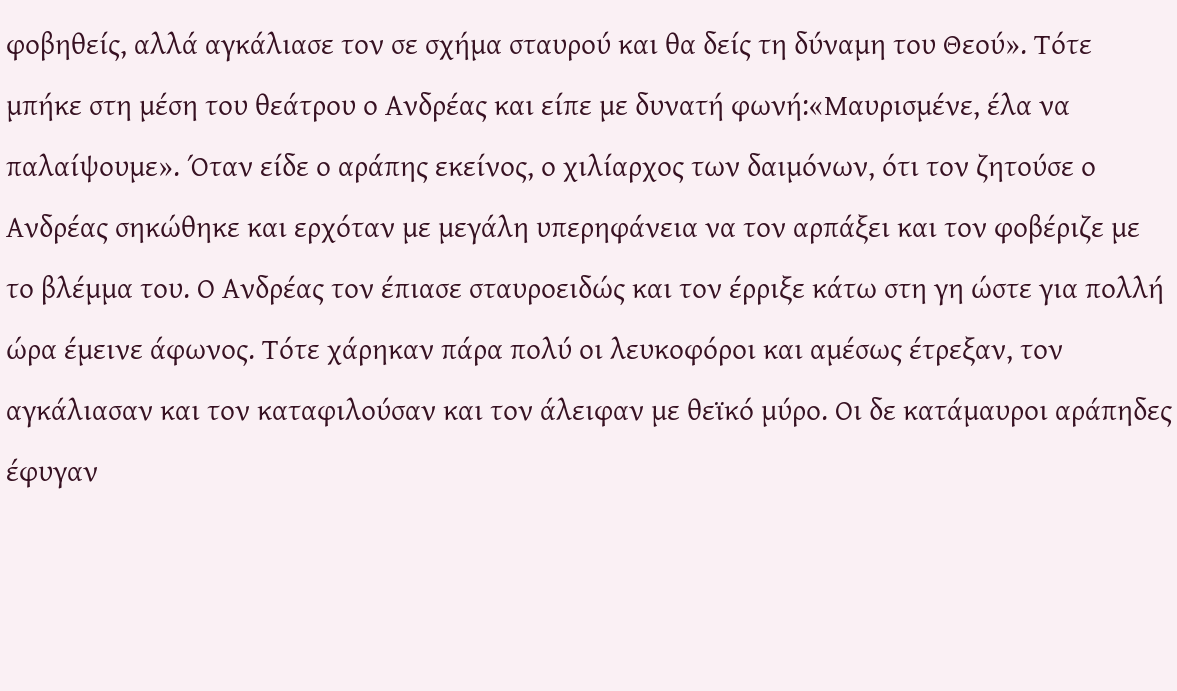φοβηθείς, αλλά αγκάλιασε τον σε σχήμα σταυρού και θα δείς τη δύναμη του Θεού». Τότε μπήκε στη μέση του θεάτρου ο Ανδρέας και είπε με δυνατή φωνή:«Μαυρισμένε, έλα να παλαίψουμε». Όταν είδε ο αράπης εκείνος, ο χιλίαρχος των δαιμόνων, ότι τον ζητούσε ο Ανδρέας σηκώθηκε και ερχόταν με μεγάλη υπερηφάνεια να τον αρπάξει και τον φοβέριζε με το βλέμμα του. Ο Ανδρέας τον έπιασε σταυροειδώς και τον έρριξε κάτω στη γη ώστε για πολλή ώρα έμεινε άφωνος. Τότε χάρηκαν πάρα πολύ οι λευκοφόροι και αμέσως έτρεξαν, τον αγκάλιασαν και τον καταφιλούσαν και τον άλειφαν με θεϊκό μύρο. Οι δε κατάμαυροι αράπηδες έφυγαν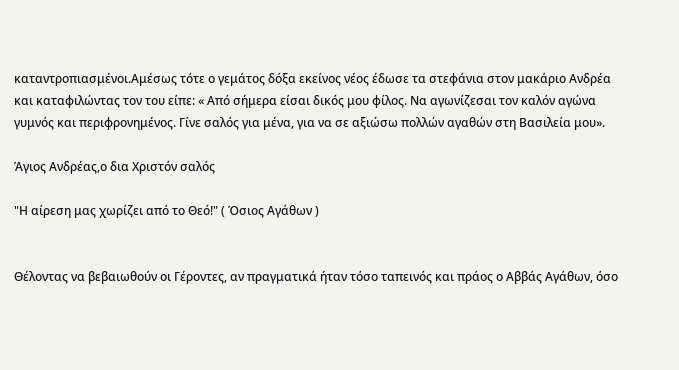καταντροπιασμένοι.Αμέσως τότε ο γεμάτος δόξα εκείνος νέος έδωσε τα στεφάνια στον μακάριο Ανδρέα και καταφιλώντας τον του είπε: « Από σήμερα είσαι δικός μου φίλος. Να αγωνίζεσαι τον καλόν αγώνα γυμνός και περιφρονημένος. Γίνε σαλός για μένα, για να σε αξιώσω πολλών αγαθών στη Βασιλεία μου».

Άγιος Ανδρέας,ο δια Χριστόν σαλός

"Η αίρεση μας χωρίζει από το Θεό!" ( Όσιος Αγάθων )


Θέλοντας να βεβαιωθούν οι Γέροντες, αν πραγματικά ήταν τόσο ταπεινός και πράος ο Αββάς Αγάθων, όσο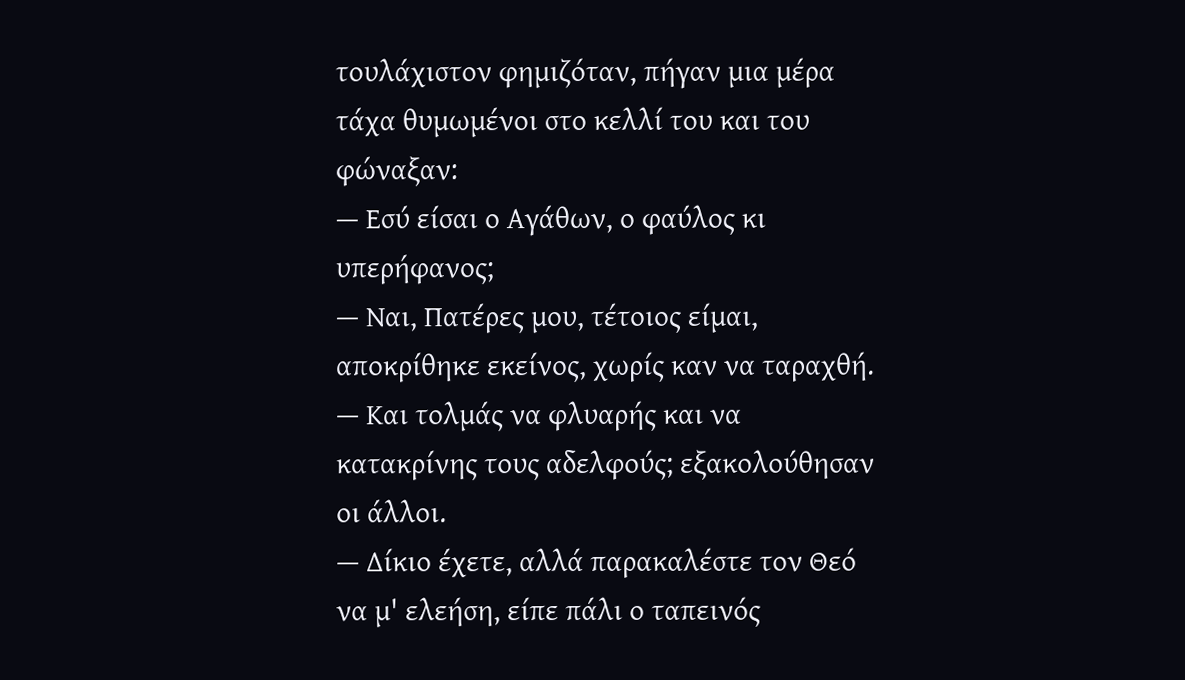τουλάχιστον φημιζόταν, πήγαν μια μέρα τάχα θυμωμένοι στο κελλί του και του φώναξαν:
— Εσύ είσαι ο Αγάθων, ο φαύλος κι υπερήφανος;
— Ναι, Πατέρες μου, τέτοιος είμαι, αποκρίθηκε εκείνος, χωρίς καν να ταραχθή.
— Και τολμάς να φλυαρής και να κατακρίνης τους αδελφούς; εξακολούθησαν οι άλλοι.
— Δίκιο έχετε, αλλά παρακαλέστε τον Θεό να μ' ελεήση, είπε πάλι ο ταπεινός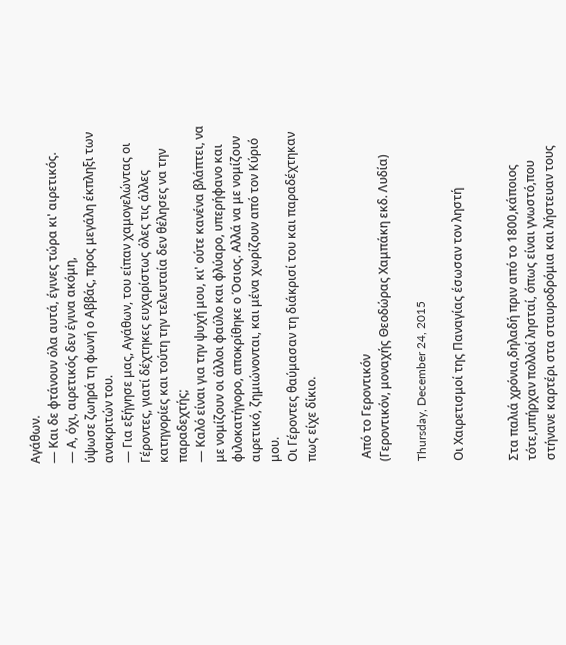Αγάθων.
— Και δε φτάνουν όλα αυτά, έγινες τώρα κι' αιρετικός.
— Α, όχι, αιρετικός δεν έγινα ακόμη,
ύψωσε ζωηρά τη φωνή ο Αββάς, προς μεγάλη έκπληξι των ανακριτών του.
— Για εξήγησε μας, Αγάθων, του είπαν χαμογελώντας οι Γέροντες, γιατί δέχτηκες ευχαρίστως όλες τις άλλες κατηγορίες και τούτη την τελευταία δεν θέλησες να την παραδεχτής;
— Καλό είναι για την ψυχή μου, κι' ούτε κανένα βλάπτει, να με νομίζουν οι άλλοι φαύλο και φλύαρο, υπερήφανο και φιλοκατήγορο, αποκρίθηκε ο Όσιος. Αλλά να με νομίζουν αιρετικό, ζημιώνονται, και μένα χωρίζουν από τον Κύριό μου.
Οι Γέροντες θαύμασαν τη διάκρισί του και παραδέχτηκαν πως είχε δίκιο.


 Από το Γεροντικόν
(Γεροντικόν, μοναχής Θεοδώρας Χαμπάκη εκδ. Λυδία)

Thursday, December 24, 2015

Οι Χαιρετισμοί της Παναγίας έσωσαν τον ληστή


Στα παλιά χρόνια,δηλαδή πριν από το 1800,κάποιος τότε,υπήρχαν πολλοί λησταί, όπως είναι γνωστό,που στήνανε καρτέρι στα σταυροδρόμια και λήστευαν τους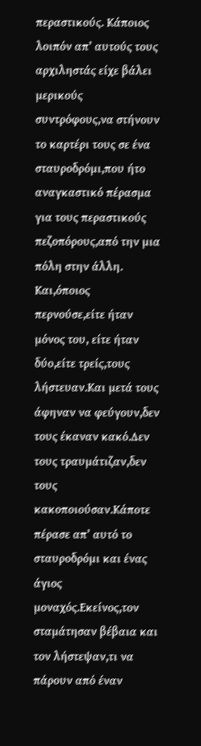περαστικούς. Κάποιος λοιπόν απ’ αυτούς τους αρχιληστάς είχε βάλει μερικούς συντρόφους,να στήνουν το καρτέρι τους σε ένα σταυροδρόμι,που ήτο αναγκαστικό πέρασμα για τους περαστικούς πεζοπόρους,από την μια πόλη στην άλλη. Και,όποιος περνούσε,είτε ήταν μόνος του, είτε ήταν δύο,είτε τρείς,τους λήστευαν.Και μετά τους άφηναν να φεύγουν,δεν τους έκαναν κακό.Δεν τους τραυμάτιζαν,δεν τους κακοποιούσαν.Κάποτε πέρασε απ’ αυτό το σταυροδρόμι και ένας άγιος μοναχός.Εκείνος,τον σταμάτησαν βέβαια και τον λήστεψαν,τι να πάρουν από έναν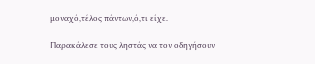μοναχό,τέλος πάντων,ό,τι είχε.

Παρακάλεσε τους ληστάς να τον οδηγήσουν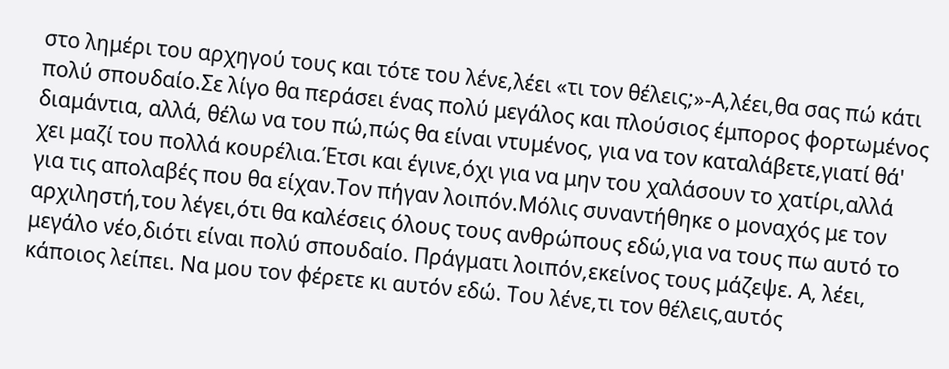στο λημέρι του αρχηγού τους και τότε του λένε,λέει «τι τον θέλεις;»-Α,λέει,θα σας πώ κάτι πολύ σπουδαίο.Σε λίγο θα περάσει ένας πολύ μεγάλος και πλούσιος έμπορος φορτωμένος διαμάντια, αλλά, θέλω να του πώ,πώς θα είναι ντυμένος, για να τον καταλάβετε,γιατί θά' χει μαζί του πολλά κουρέλια.Έτσι και έγινε,όχι για να μην του χαλάσουν το χατίρι,αλλά για τις απολαβές που θα είχαν.Τον πήγαν λοιπόν.Μόλις συναντήθηκε ο μοναχός με τον αρχιληστή,του λέγει,ότι θα καλέσεις όλους τους ανθρώπους εδώ,για να τους πω αυτό το μεγάλο νέο,διότι είναι πολύ σπουδαίο. Πράγματι λοιπόν,εκείνος τους μάζεψε. Α, λέει, κάποιος λείπει. Να μου τον φέρετε κι αυτόν εδώ. Του λένε,τι τον θέλεις,αυτός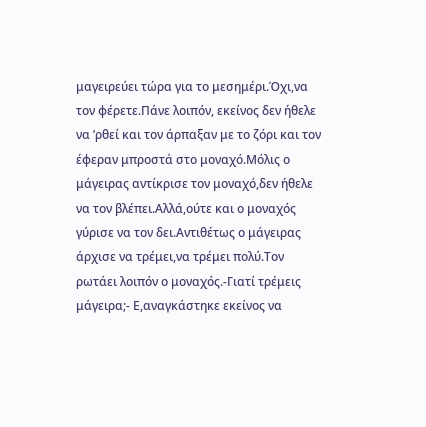μαγειρεύει τώρα για το μεσημέρι.Όχι,να τον φέρετε.Πάνε λοιπόν, εκείνος δεν ήθελε να ’ρθεί και τον άρπαξαν με το ζόρι και τον έφεραν μπροστά στο μοναχό.Μόλις ο μάγειρας αντίκρισε τον μοναχό,δεν ήθελε να τον βλέπει.Αλλά,ούτε και ο μοναχός γύρισε να τον δει.Αντιθέτως ο μάγειρας άρχισε να τρέμει,να τρέμει πολύ.Τον ρωτάει λοιπόν ο μοναχός.-Γιατί τρέμεις μάγειρα;- Ε,αναγκάστηκε εκείνος να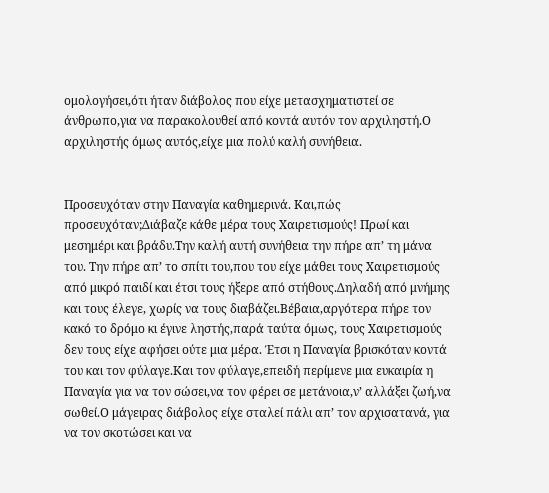ομολογήσει,ότι ήταν διάβολος που είχε μετασχηματιστεί σε άνθρωπο,για να παρακολουθεί από κοντά αυτόν τον αρχιληστή.Ο αρχιληστής όμως αυτός,είχε μια πολύ καλή συνήθεια.


Προσευχόταν στην Παναγία καθημερινά. Και,πώς προσευχόταν;Διάβαζε κάθε μέρα τους Χαιρετισμούς! Πρωί και μεσημέρι και βράδυ.Την καλή αυτή συνήθεια την πήρε απ’ τη μάνα του. Την πήρε απ’ το σπίτι του,που του είχε μάθει τους Χαιρετισμούς από μικρό παιδί και έτσι τους ήξερε από στήθους.Δηλαδή από μνήμης και τους έλεγε, χωρίς να τους διαβάζει.Βέβαια,αργότερα πήρε τον κακό το δρόμο κι έγινε ληστής,παρά ταύτα όμως, τους Χαιρετισμούς δεν τους είχε αφήσει ούτε μια μέρα. Έτσι η Παναγία βρισκόταν κοντά του και τον φύλαγε.Και τον φύλαγε,επειδή περίμενε μια ευκαιρία η Παναγία για να τον σώσει,να τον φέρει σε μετάνοια,ν’ αλλάξει ζωή,να σωθεί.Ο μάγειρας διάβολος είχε σταλεί πάλι απ’ τον αρχισατανά, για να τον σκοτώσει και να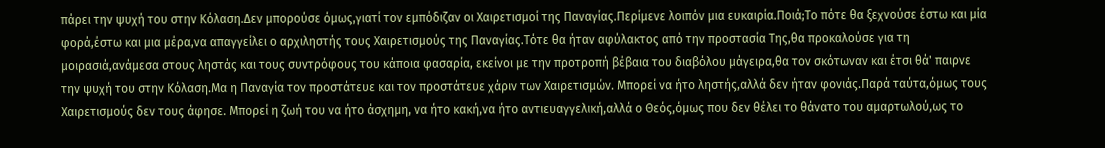πάρει την ψυχή του στην Κόλαση.Δεν μπορούσε όμως,γιατί τον εμπόδιζαν οι Χαιρετισμοί της Παναγίας.Περίμενε λοιπόν μια ευκαιρία.Ποιά;Το πότε θα ξεχνούσε έστω και μία φορά,έστω και μια μέρα,να απαγγείλει ο αρχιληστής τους Χαιρετισμούς της Παναγίας.Τότε θα ήταν αφύλακτος από την προστασία Της,θα προκαλούσε για τη μοιρασιά,ανάμεσα στους ληστάς και τους συντρόφους του κάποια φασαρία, εκείνοι με την προτροπή βέβαια του διαβόλου μάγειρα,θα τον σκότωναν και έτσι θά' παιρνε την ψυχή του στην Κόλαση.Μα η Παναγία τον προστάτευε και τον προστάτευε χάριν των Χαιρετισμών. Μπορεί να ήτο ληστής,αλλά δεν ήταν φονιάς.Παρά ταύτα,όμως τους Χαιρετισμούς δεν τους άφησε. Μπορεί η ζωή του να ήτο άσχημη, να ήτο κακή,να ήτο αντιευαγγελική,αλλά ο Θεός,όμως που δεν θέλει το θάνατο του αμαρτωλού,ως το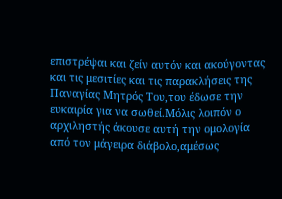επιστρέψαι και ζείν αυτόν και ακούγοντας και τις μεσιτίες και τις παρακλήσεις της Παναγίας Μητρός Του,του έδωσε την ευκαιρία για να σωθεί.Μόλις λοιπόν ο αρχιληστής άκουσε αυτή την ομολογία από τον μάγειρα διάβολο,αμέσως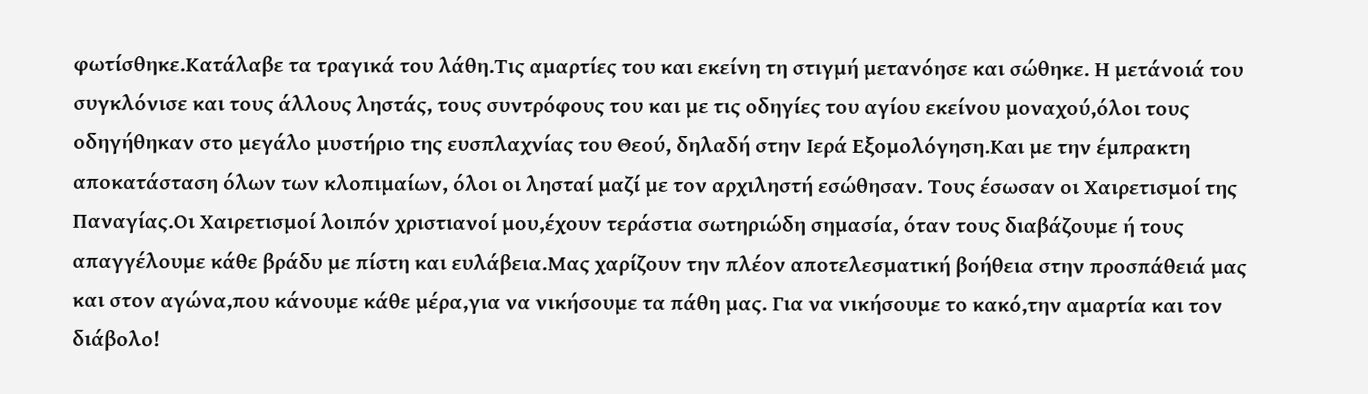φωτίσθηκε.Κατάλαβε τα τραγικά του λάθη.Τις αμαρτίες του και εκείνη τη στιγμή μετανόησε και σώθηκε. Η μετάνοιά του συγκλόνισε και τους άλλους ληστάς, τους συντρόφους του και με τις οδηγίες του αγίου εκείνου μοναχού,όλοι τους οδηγήθηκαν στο μεγάλο μυστήριο της ευσπλαχνίας του Θεού, δηλαδή στην Ιερά Εξομολόγηση.Και με την έμπρακτη αποκατάσταση όλων των κλοπιμαίων, όλοι οι λησταί μαζί με τον αρχιληστή εσώθησαν. Τους έσωσαν οι Χαιρετισμοί της Παναγίας.Οι Χαιρετισμοί λοιπόν χριστιανοί μου,έχουν τεράστια σωτηριώδη σημασία, όταν τους διαβάζουμε ή τους απαγγέλουμε κάθε βράδυ με πίστη και ευλάβεια.Μας χαρίζουν την πλέον αποτελεσματική βοήθεια στην προσπάθειά μας και στον αγώνα,που κάνουμε κάθε μέρα,για να νικήσουμε τα πάθη μας. Για να νικήσουμε το κακό,την αμαρτία και τον διάβολο!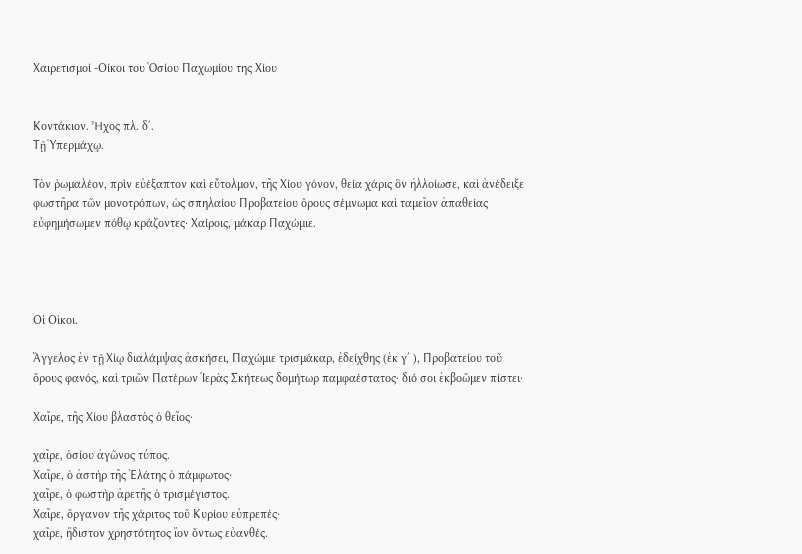Χαιρετισμοί -Οίκοι του Ὁσίου Παχωμίου της Χίου


Κοντάκιον. Ἦχος πλ. δ΄.
Τῇ Ὑπερμάχῳ.

Τὸν ῥωμαλέον, πρὶν εὐέξαπτον καὶ εὔτολμον, τῆς Χίου γόνον, θεία χάρις ὃν ἠλλοίωσε, καὶ ἀνέδειξε φωστῆρα τῶν μονοτρόπων, ὡς σπηλαίου Προβατείου ὄρους σέμνωμα καὶ ταμεῖον ἀπαθείας εὐφημήσωμεν πόθῳ κράζοντες· Χαίροις, μάκαρ Παχώμιε.




Οἱ Οὶκοι.

Ἄγγελος ἐν τῇ Χίῳ διαλάμψας ἀσκήσει, Παχώμιε τρισμάκαρ, ἐδείχθης (ἐκ γ΄ ), Προβατείου τοῦ ὄρους φανός, καὶ τριῶν Πατέρων Ἱερὰς Σκήτεως δομήτωρ παμφαέστατος· διό σοι ἐκβοῶμεν πίστει·

Χαῖρε, τῆς Χίου βλαστὸς ὁ θεῖος·

χαῖρε, ὁσίου ἀγῶνος τύπος.
Χαῖρε, ὁ ἀστὴρ τῆς Ἐλάτης ὁ πάμφωτος·
χαῖρε, ὁ φωστὴρ ἀρετῆς ὁ τρισμέγιστος.
Χαῖρε, ὄργανον τῆς χάριτος τοῦ Κυρίου εὐπρεπές·
χαῖρε, ἥδιστον χρηστότητος ἴον ὄντως εὐανθές.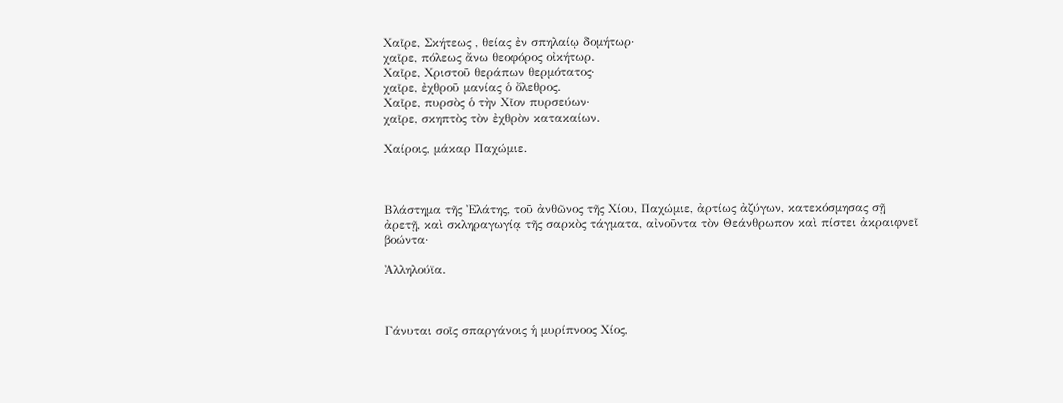Χαῖρε, Σκήτεως , θείας ἐν σπηλαίῳ δομήτωρ·
χαῖρε, πόλεως ἄνω θεοφόρος οἰκήτωρ.
Χαῖρε, Χριστοῦ θεράπων θερμότατος·
χαῖρε, ἐχθροῦ μανίας ὁ ὄλεθρος.
Χαῖρε, πυρσὸς ὁ τὴν Χῖον πυρσεύων·
χαῖρε, σκηπτὸς τὸν ἐχθρὸν κατακαίων.

Χαίροις, μάκαρ Παχώμιε.



Βλάστημα τῆς Ἐλάτης, τοῦ ἀνθῶνος τῆς Χίου, Παχώμιε, ἀρτίως ἀζύγων, κατεκόσμησας σῇ ἀρετῇ, καὶ σκληραγωγίᾳ τῆς σαρκὸς τάγματα, αἰνοῦντα τὸν Θεάνθρωπον καὶ πίστει ἀκραιφνεῖ βοώντα·

Ἀλληλούϊα.



Γάνυται σοῖς σπαργάνοις ἡ μυρίπνοος Χίος,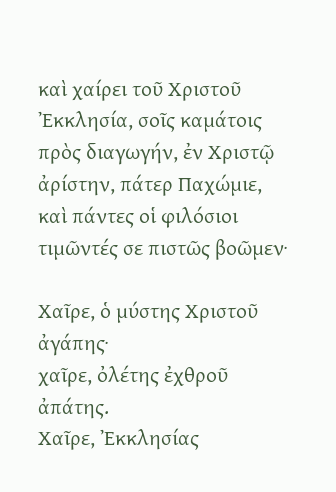καὶ χαίρει τοῦ Χριστοῦ Ἐκκλησία, σοῖς καμάτοις πρὸς διαγωγήν, ἐν Χριστῷ ἀρίστην, πάτερ Παχώμιε, καὶ πάντες οἱ φιλόσιοι τιμῶντές σε πιστῶς βοῶμεν·

Χαῖρε, ὁ μύστης Χριστοῦ ἀγάπης·
χαῖρε, ὀλέτης ἐχθροῦ ἀπάτης.
Χαῖρε, Ἐκκλησίας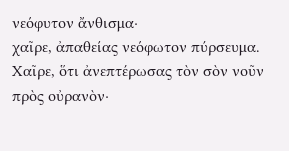νεόφυτον ἄνθισμα·
χαῖρε, ἀπαθείας νεόφωτον πύρσευμα.
Χαῖρε, ὅτι ἀνεπτέρωσας τὸν σὸν νοῦν πρὸς οὐρανὸν·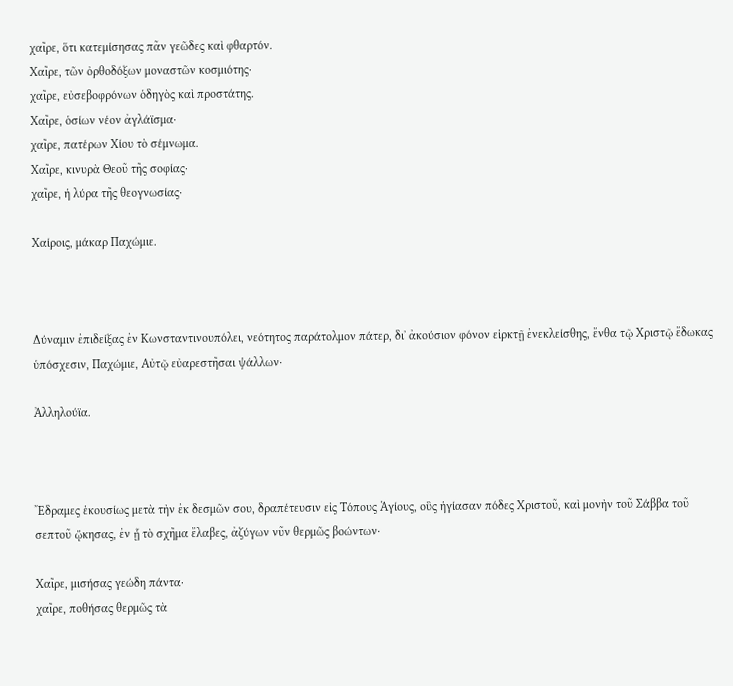χαῖρε, ὅτι κατεμίσησας πᾶν γεῶδες καὶ φθαρτόν.
Χαῖρε, τῶν ὀρθοδόξων μοναστῶν κοσμιότης·
χαῖρε, εὐσεβοφρόνων ὁδηγὸς καὶ προστάτης.
Χαῖρε, ὁσίων νέον ἀγλάϊσμα·
χαῖρε, πατέρων Χίου τὸ σέμνωμα.
Χαῖρε, κινυρὰ Θεοῦ τῆς σοφίας·
χαῖρε, ἡ λύρα τῆς θεογνωσίας·

Χαίροις, μάκαρ Παχώμιε.



Δύναμιν ἐπιδείξας ἐν Κωνσταντινουπόλει, νεότητος παράτολμον πάτερ, δι᾿ ἀκούσιον φόνον εἱρκτῇ ἐνεκλείσθης, ἔνθα τῷ Χριστῷ ἔδωκας ὑπόσχεσιν, Παχώμιε, Αὐτῷ εὐαρεστῆσαι ψάλλων·

Ἀλληλούϊα.



Ἔδραμες ἑκουσίως μετὰ τὴν ἐκ δεσμῶν σου, δραπέτευσιν εἰς Τόπους Ἁγίους, οὓς ἡγίασαν πόδες Χριστοῦ, καὶ μονὴν τοῦ Σάββα τοῦ σεπτοῦ ᾤκησας, ἐν ᾗ τὸ σχῆμα ἔλαβες, ἀζύγων νῦν θερμῶς βοώντων·

Χαῖρε, μισήσας γεώδη πάντα·
χαῖρε, ποθήσας θερμῶς τὰ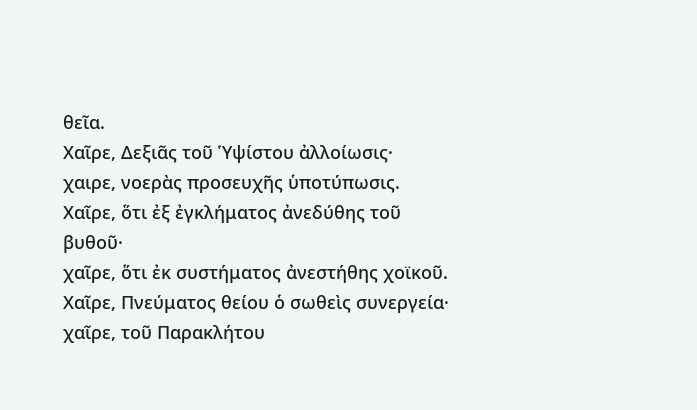θεῖα.
Χαῖρε, Δεξιᾶς τοῦ Ὑψίστου ἀλλοίωσις·
χαιρε, νοερὰς προσευχῆς ὑποτύπωσις.
Χαῖρε, ὅτι ἐξ ἐγκλήματος ἀνεδύθης τοῦ βυθοῦ·
χαῖρε, ὅτι ἐκ συστήματος ἀνεστήθης χοϊκοῦ.
Χαῖρε, Πνεύματος θείου ὁ σωθεὶς συνεργεία·
χαῖρε, τοῦ Παρακλήτου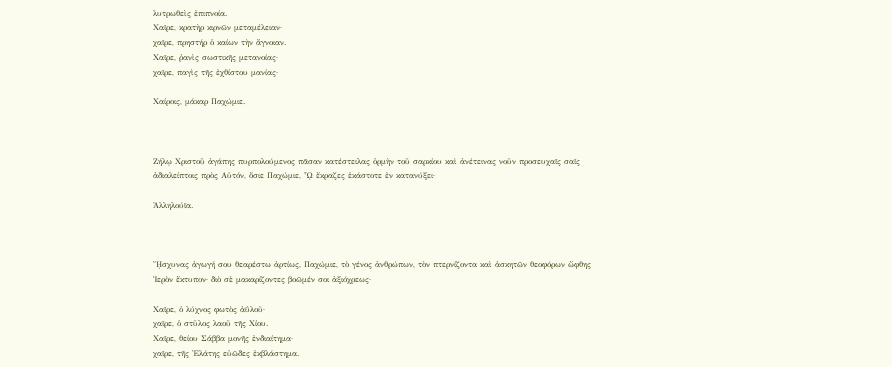λυτρωθεὶς ἐπιπνοία.
Χαῖρε, κρατὴρ κιρνῶν μεταμέλειαν·
χαῖρε, πρηστήρ ὁ καίων τὴν ἄγνοιαν.
Χαῖρε, ῥανὶς σωστικῆς μετανοίας·
χαῖρε, παγὶς τῆς ἐχθίστου μανίας·

Χαίροις, μάκαρ Παχώμιε.



Ζήλῳ Χριστοῦ ἀγάπης πυρπολούμενος πᾶσαν κατέστειλας ὁρμὴν τοῦ σαρκίου καὶ ἀνέτεινας νοῦν προσευχαῖς σαῖς ἀδιαλείπτοις πρὸς Αὐτόν, ὅσιε Παχώμιε, ᾯ ἔκραζες ἑκάστοτε ἐν κατανύξει·

Ἀλληλούϊα.



ᾜσχυνας ἀγωγή σου θεαρέστω ἀρτίως, Παχώμιε, τὸ γένος ἀνθρώπων, τὸν πτερνίζοντα καὶ ἀσκητῶν θεοφόρων ὤφθης Ἱερὸν ἔκτυπον· διὸ σὲ μακαρίζοντες βοῶμέν σοι ἀξιόχρεως·

Χαῖρε, ὁ λύχνος φωτὸς ἀΰλοῦ·
χαῖρε, ὁ στῦλος λαοῦ τῆς Χίου.
Χαῖρε, θείου Σάββα μονῆς ἐνδιαίτημα·
χαῖρε, τῆς Ἐλάτης εὐῶδες ἐκβλάστημα.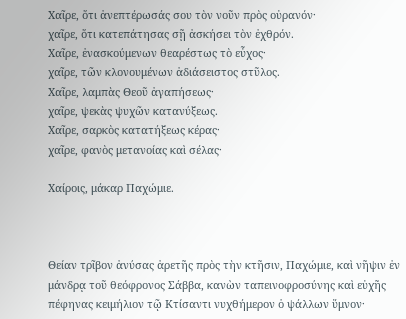Χαῖρε, ὅτι ἀνεπτέρωσάς σου τὸν νοῦν πρὸς οὐρανόν·
χαῖρε, ὅτι κατεπάτησας σῇ ἀσκήσει τὸν ἐχθρόν.
Χαῖρε, ἐνασκούμενων θεαρέστως τὸ εὖχος·
χαῖρε, τῶν κλονουμένων ἀδιάσειστος στῦλος.
Χαῖρε, λαμπὰς Θεοῦ ἀγαπήσεως·
χαῖρε, ψεκὰς ψυχῶν κατανύξεως.
Χαῖρε, σαρκὸς κατατήξεως κέρας·
χαῖρε, φανὸς μετανοίας καὶ σέλας·

Χαίροις, μάκαρ Παχώμιε.



Θείαν τρῖβον ἀνύσας ἀρετῆς πρὸς τὴν κτῆσιν, Παχώμιε, καὶ νῆψιν ἐν μάνδρᾳ τοῦ θεόφρονος Σάββα, κανὼν ταπεινοφροσύνης καὶ εὐχῆς πέφηνας κειμήλιον τῷ Κτίσαντι νυχθήμερον ὁ ψάλλων ὕμνον·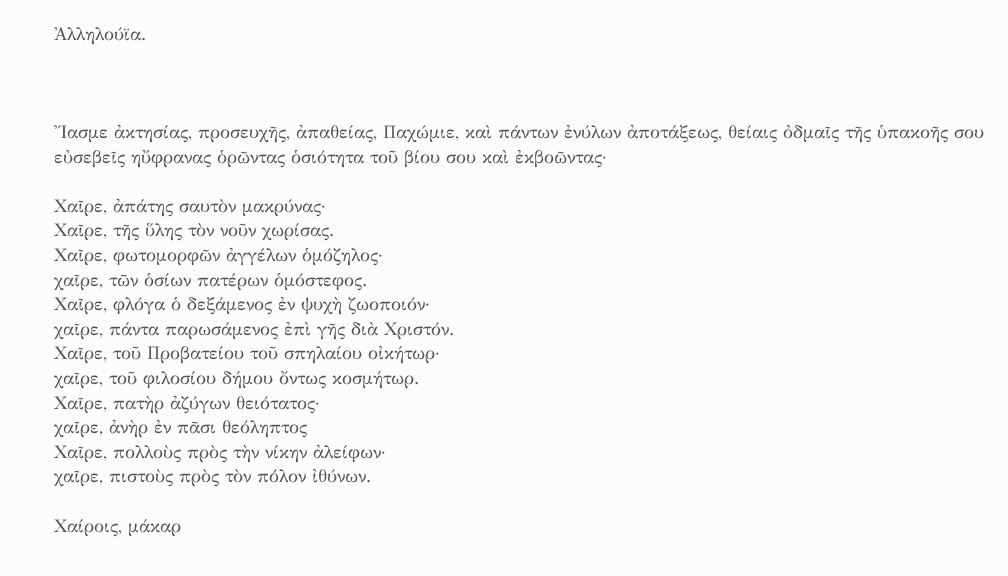Ἀλληλούϊα.



Ἴασμε ἀκτησίας, προσευχῆς, ἀπαθείας, Παχώμιε, καὶ πάντων ἐνύλων ἀποτάξεως, θείαις ὀδμαῖς τῆς ὑπακοῆς σου εὐσεβεῖς ηὔφρανας ὁρῶντας ὁσιότητα τοῦ βίου σου καὶ ἐκβοῶντας·

Χαῖρε, ἀπάτης σαυτὸν μακρύνας·
Χαῖρε, τῆς ὕλης τὸν νοῦν χωρίσας.
Χαῖρε, φωτομορφῶν ἀγγέλων ὁμόζηλος·
χαῖρε, τῶν ὁσίων πατέρων ὁμόστεφος.
Χαῖρε, φλόγα ὁ δεξάμενος ἐν ψυχὴ ζωοποιόν·
χαῖρε, πάντα παρωσάμενος ἐπὶ γῆς διὰ Χριστόν.
Χαῖρε, τοῦ Προβατείου τοῦ σπηλαίου οἰκήτωρ·
χαῖρε, τοῦ φιλοσίου δήμου ὄντως κοσμήτωρ.
Χαῖρε, πατὴρ ἀζύγων θειότατος·
χαῖρε, ἀνὴρ ἐν πᾶσι θεόληπτος
Χαῖρε, πολλοὺς πρὸς τὴν νίκην ἀλείφων·
χαῖρε, πιστοὺς πρὸς τὸν πόλον ἰθύνων.

Χαίροις, μάκαρ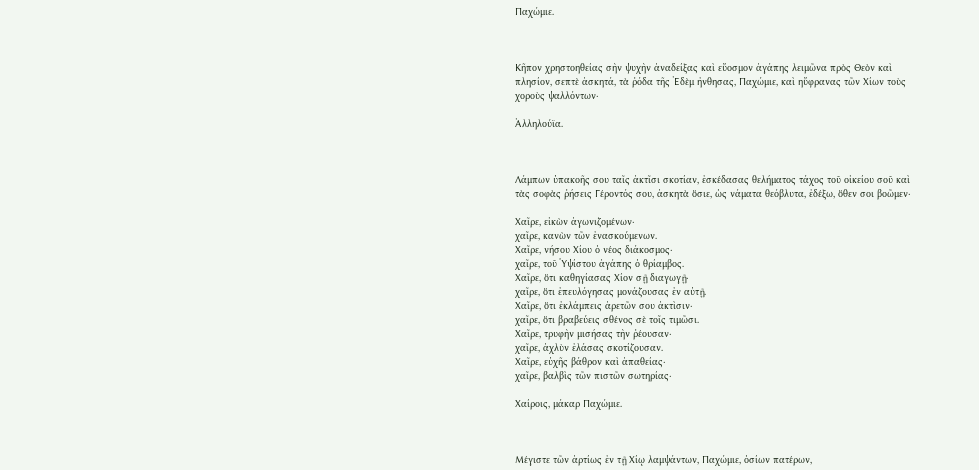Παχώμιε.



Κῆπον χρηστοηθείας σὴν ψυχὴν ἀναδείξας καὶ εὔοσμον ἀγάπης λειμῶνα πρὸς Θεὸν καὶ πλησίον, σεπτὲ ἀσκητά, τὰ ῥόδα τῆς Ἐδὲμ ἠνθησας, Παχώμιε, καὶ ηὔφρανας τῶν Χίων τοὺς χοροὺς ψαλλόντων·

Ἀλληλούϊα.



Λάμπων ὑπακοῆς σου ταῖς ἀκτῖσι σκοτίαν, ἐσκέδασας θελήματος τάχος τοῦ οἰκείου σοῦ καὶ τὰς σοφὰς ῥήσεις Γέροντός σου, ἀσκητὰ ὅσιε, ὡς νάματα θεόβλυτα, ἐδέξω, ὅθεν σοι βοῶμεν·

Χαῖρε, εἰκὼν ἀγωνιζομένων·
χαῖρε, κανὼν τῶν ἐνασκούμενων.
Χαῖρε, νήσου Χίου ὁ νέος διάκοσμος·
χαῖρε, τοῦ Ὑψίστου ἀγάπης ὁ θρίαμβος.
Χαῖρε, ὅτι καθηγίασας Χίον σῇ διαγωγῇ·
χαῖρε, ὅτι ἐπευλόγησας μονάζουσας ἐν αὐτῇ.
Χαῖρε, ὅτι ἐκλάμπεις ἀρετῶν σου ἀκτὶσιν·
χαῖρε, ὅτι βραβεύεις σθένος σὲ τοῖς τιμῶσι.
Χαῖρε, τρυφὴν μισήσας τὴν ῥέουσαν·
χαῖρε, ἀχλὺν ἐλάσας σκοτίζουσαν.
Χαῖρε, εὐχῆς βάθρον καὶ ἀπαθείας·
χαῖρε, βαλβὶς τῶν πιστῶν σωτηρίας·

Χαίροις, μάκαρ Παχώμιε.



Μέγιστε τῶν ἀρτίως ἐν τῇ Χίῳ λαμψάντων, Παχώμιε, ὁσίων πατέρων,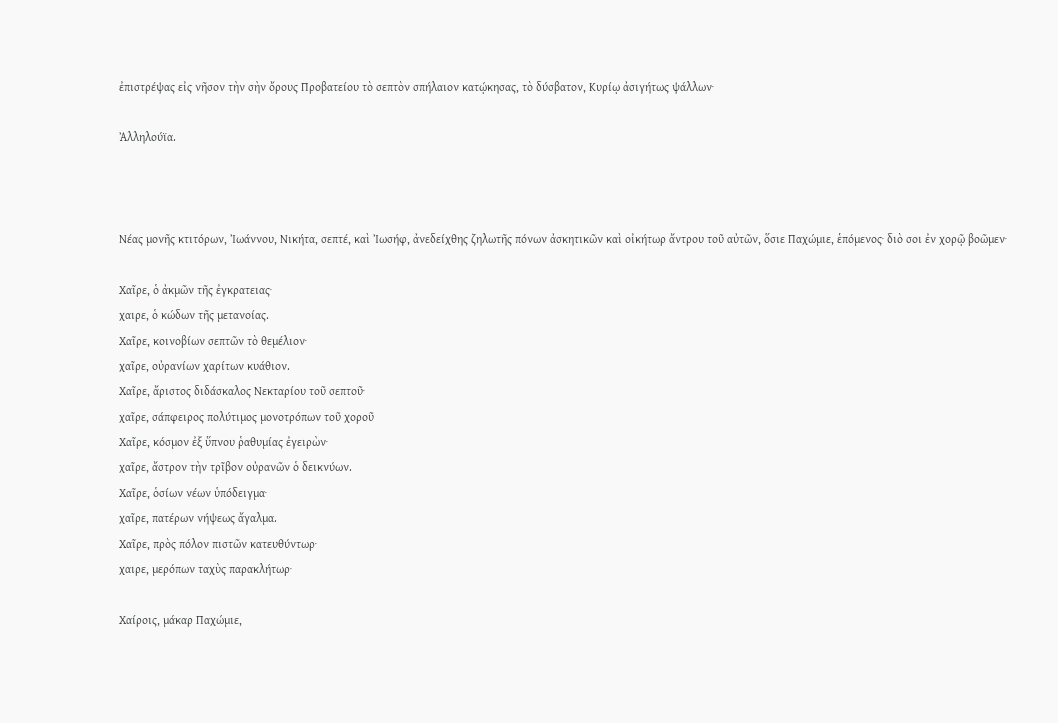ἐπιστρέψας εἰς νῆσον τὴν σὴν ὄρους Προβατείου τὸ σεπτὸν σπήλαιον κατῴκησας, τὸ δύσβατον, Κυρίῳ ἀσιγήτως ψάλλων·

Ἀλληλούϊα.



Νέας μονῆς κτιτόρων, Ἰωάννου, Νικήτα, σεπτέ, καὶ Ἰωσήφ, ἀνεδείχθης ζηλωτῆς πόνων ἀσκητικῶν καὶ οἰκήτωρ ἄντρου τοῦ αὐτῶν, ὅσιε Παχώμιε, ἑπόμενος· διὸ σοι ἐν χορῷ βοῶμεν·

Χαῖρε, ὁ ἀκμῶν τῆς ἐγκρατειας·
χαιρε, ὁ κώδων τῆς μετανοίας.
Χαῖρε, κοινοβίων σεπτῶν τὸ θεμέλιον·
χαῖρε, οὐρανίων χαρίτων κυάθιον.
Χαῖρε, ἄριστος διδάσκαλος Νεκταρίου τοῦ σεπτοῦ·
χαῖρε, σάπφειρος πολύτιμος μονοτρόπων τοῦ χοροῦ
Χαῖρε, κόσμον ἐξ ὕπνου ῥαθυμίας ἐγειρὼν·
χαῖρε, ἄστρον τὴν τρῖβον οὐρανῶν ὁ δεικνύων.
Χαῖρε, ὁσίων νέων ὑπόδειγμα·
χαῖρε, πατέρων νήψεως ἄγαλμα.
Χαῖρε, πρὸς πόλον πιστῶν κατευθύντωρ·
χαιρε, μερόπων ταχὺς παρακλήτωρ·

Χαίροις, μάκαρ Παχώμιε,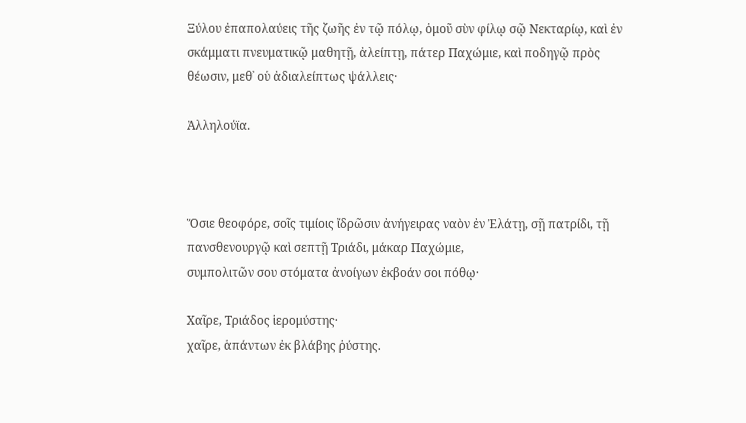Ξύλου ἐπαπολαύεις τῆς ζωῆς ἐν τῷ πόλῳ, ὁμοῦ σὺν φίλῳ σῷ Νεκταρίῳ, καὶ ἐν σκάμματι πνευματικῷ μαθητῇ, ἀλείπτῃ, πάτερ Παχώμιε, καὶ ποδηγῷ πρὸς θέωσιν, μεθ᾿ οὑ ἀδιαλείπτως ψάλλεις·

Ἀλληλούϊα.



Ὅσιε θεοφόρε, σοῖς τιμίοις ἴδρῶσιν ἀνήγειρας ναὸν ἐν Ἐλάτῃ, σῇ πατρίδι, τῇ πανσθενουργῷ καὶ σεπτῇ Τριάδι, μάκαρ Παχώμιε,
συμπολιτῶν σου στόματα ἀνοίγων ἐκβοάν σοι πόθῳ·

Χαῖρε, Τριάδος ἱερομύστης·
χαῖρε, ἁπάντων ἐκ βλάβης ῥύστης.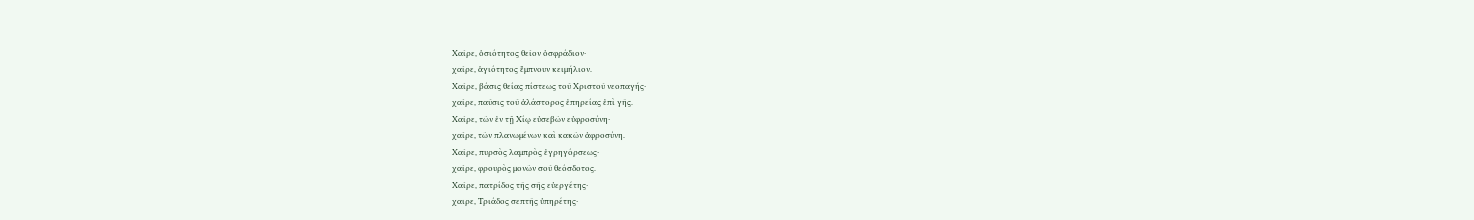Χαῖρε, ὁσιότητος θεῖον ὀσφράδιον·
χαῖρε, ἁγιότητος ἔμπνουν κειμήλιον.
Χαῖρε, βάσις θείας πίστεως τοῦ Χριστοῦ νεοπαγής·
χαῖρε, παῦσις τοῦ ἀλάστορος ἐπηρείας ἐπὶ γῆς.
Χαῖρε, τῶν ἐν τῇ Χίῳ εὐσεβῶν εὐφροσύνη·
χαῖρε, τῶν πλανωμένων καὶ κακῶν ἀφροσύνη.
Χαῖρε, πυρσὸς λαμπρὸς ἐγρηγόρσεως·
χαῖρε, φρουρὸς μονῶν σοῦ θεόσδοτος.
Χαῖρε, πατρίδος τῆς σῆς εὐεργέτης·
χαιρε, Τριάδος σεπτῆς ὑπηρέτης·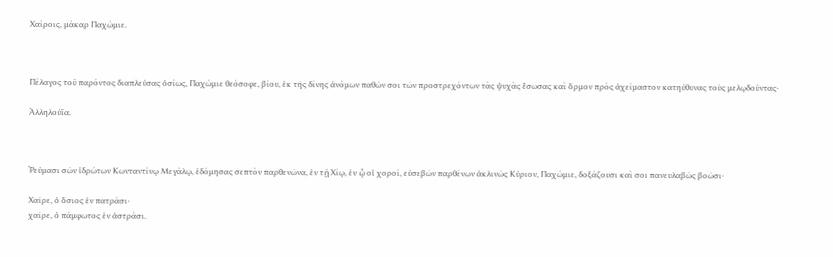Χαίροις, μάκαρ Παχώμιε.



Πέλαγος τοῦ παρόντος διαπλεύσας ὁσίως, Παχώμιε θεόσοφε, βίου, ἐκ τῆς δίνης ἀνόμων παθῶν σοι τῶν προστρεχόντων τὰς ψυχὰς ἔσωσας καὶ ὅρμον πρὸς ἀχείμαστον κατηύθυνας τοὺς μελῳδοῦντας·

Ἀλληλούϊα.



Ῥεύμασι σῶν ἱδρώτων Κωνταντίνῳ Μεγάλῳ, ἐδόμησας σεπτὸν παρθενῶνα, ἐν τῇ Χίῳ, ἐν ᾧ οἱ χοροί, εὐσεβῶν παρθένων ἀκλινῶς Κύριον, Παχώμιε, δοξάζουσι καὶ σοι πανευλαβῶς βοῶσι·

Χαῖρε, ὁ ὅσιος ἐν πατράσι·
χαῖρε, ὁ πάμφωτος ἐν ἀστράσι.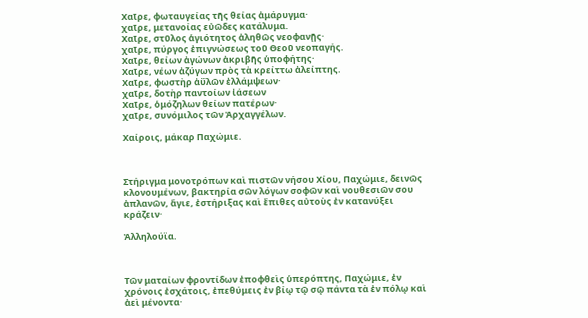Χαῖρε, φωταυγείας τῆς θείας ἀμάρυγμα·
χαῖρε, μετανοίας εὐῶδες κατάλυμα.
Χαῖρε, στῦλος ἁγιότητος ἀληθῶς νεοφανῇς·
χαῖρε, πύργος ἐπιγνώσεως τοῦ Θεοῦ νεοπαγής.
Χαῖρε, θείων ἀγώνων ἀκριβῆς ὑποφήτης·
Χαῖρε, νέων ἀζύγων πρὸς τὰ κρείττω ἀλείπτης.
Χαῖρε, φωστὴρ ἀΰλῶν ἐλλάμψεων·
χαῖρε, δοτὴρ παντοίων ἰάσεων
Χαῖρε, ὁμόζηλων θείων πατέρων·
χαῖρε, συνόμιλος τῶν Ἀρχαγγέλων.

Χαίροις, μάκαρ Παχώμιε.



Στήριγμα μονοτρόπων καὶ πιστῶν νήσου Χίου, Παχώμιε, δεινῶς κλονουμένων, βακτηρία σῶν λόγων σοφῶν καὶ νουθεσιῶν σου ἀπλανῶν, ἅγιε, ἐστήριξας καὶ ἔπιθες αὐτοὺς ἐν κατανύξει κράζειν·

Ἀλληλούϊα.



Τῶν ματαίων φροντίδων ἐποφθεὶς ὑπερόπτης, Παχώμιε, ἐν χρόνοις ἐσχάτοις, ἐπεθύμεις ἐν βίῳ τῷ σῷ πάντα τὰ ἐν πόλῳ καὶ ἀεὶ μένοντα·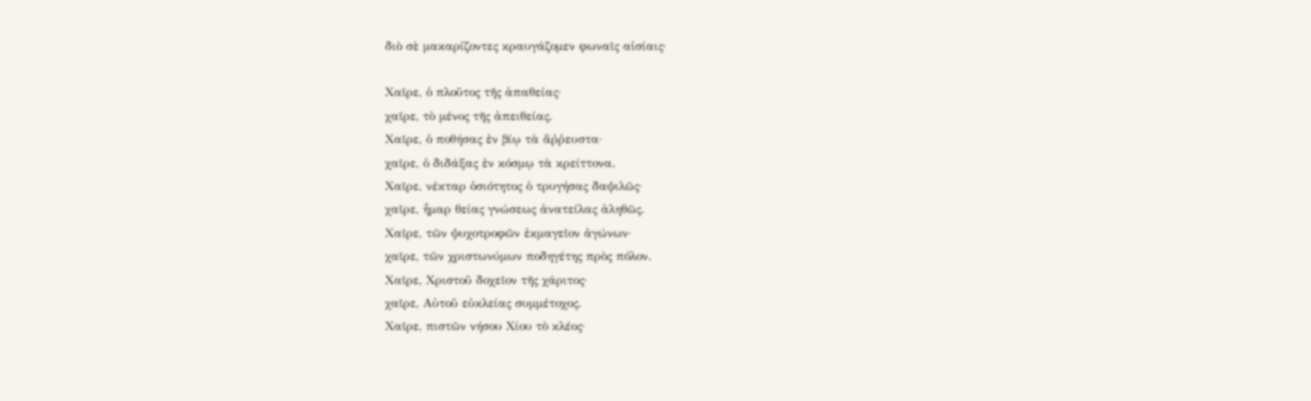διὸ σὲ μακαρίζοντες κραυγάζομεν φωναῖς αἰσίαις·

Χαῖρε, ὁ πλοῦτος τῆς ἀπαθείας·
χαῖρε, τὸ μένος τῆς ἀπειθείας.
Χαῖρε, ὁ ποθήσας ἐν βίῳ τὰ ἄῤῥευστα·
χαῖρε, ὁ διδάξας ἐν κόσμῳ τὰ κρείττονα.
Χαῖρε, νέκταρ ὁσιότητος ὁ τρυγήσας δαψιλῶς·
χαῖρε, ἧμαρ θείας γνώσεως ἀνατείλας ἀληθῶς.
Χαῖρε, τῶν ψυχοτροφῶν ἐκμαγεῖον ἀγώνων·
χαῖρε, τῶν χριστωνύμων ποδηγέτης πρὸς πόλον.
Χαῖρε, Χριστοῦ δοχεῖον τῆς χάριτος·
χαῖρε, Αὐτοῦ εὐκλείας συμμέτοχος.
Χαῖρε, πιστῶν νήσου Χίου τὸ κλέος·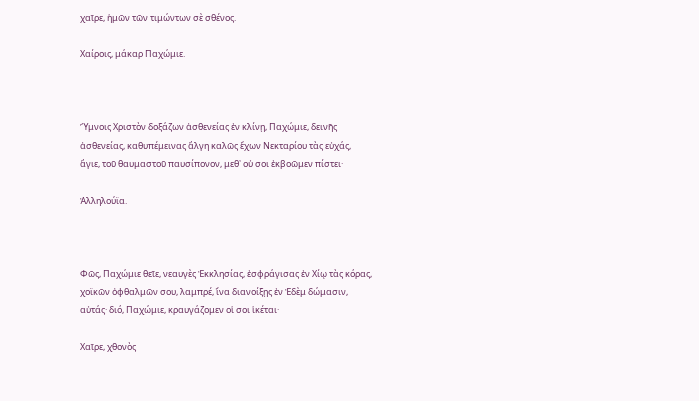χαῖρε, ἡμῶν τῶν τιμώντων σὲ σθένος.

Χαίροις, μάκαρ Παχώμιε.



Ὕμνοις Χριστὸν δοξάζων ἀσθενείας ἐν κλίνῃ, Παχώμιε, δεινῆς ἀσθενείας, καθυπέμεινας ἄλγη καλῶς ἔχων Νεκταρίου τὰς εὐχάς, ἅγιε, τοῦ θαυμαστοῦ παυσίπονον, μεθ᾿ οὑ σοι ἐκβοῶμεν πίστει·

Ἀλληλούϊα.



Φῶς, Παχώμιε θεῖε, νεαυγὲς Ἐκκλησίας, ἐσφράγισας ἐν Χίῳ τὰς κόρας, χοϊκῶν ὀφθαλμῶν σου, λαμπρέ, ἵνα διανοίξῃς ἐν Ἐδὲμ δώμασιν, αὐτάς· διό, Παχώμιε, κραυγάζομεν οἱ σοι ἱκέται·

Χαῖρε, χθονὸς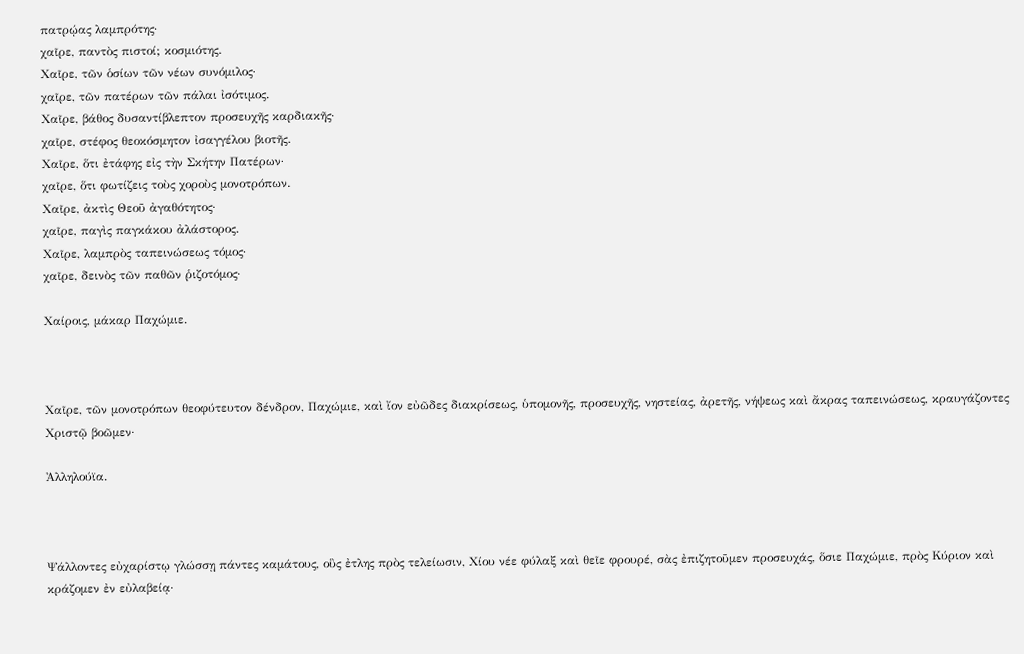πατρῴας λαμπρότης·
χαῖρε, παντὸς πιστοί; κοσμιότης.
Χαῖρε, τῶν ὁσίων τῶν νέων συνόμιλος·
χαῖρε, τῶν πατέρων τῶν πάλαι ἰσότιμος.
Χαῖρε, βάθος δυσαντίβλεπτον προσευχῆς καρδιακῆς·
χαῖρε, στέφος θεοκόσμητον ἰσαγγέλου βιοτῆς.
Χαῖρε, ὅτι ἐτάφης εἰς τὴν Σκήτην Πατέρων·
χαῖρε, ὅτι φωτίζεις τοὺς χοροὺς μονοτρόπων.
Χαῖρε, ἀκτὶς Θεοῦ ἀγαθότητος·
χαῖρε, παγὶς παγκάκου ἀλάστορος.
Χαῖρε, λαμπρὸς ταπεινώσεως τόμος·
χαῖρε, δεινὸς τῶν παθῶν ῥιζοτόμος·

Χαίροις, μάκαρ Παχώμιε.



Χαῖρε, τῶν μονοτρόπων θεοφύτευτον δένδρον, Παχώμιε, καὶ ἴον εὐῶδες διακρίσεως, ὑπομονῆς, προσευχῆς, νηστείας, ἀρετῆς, νήψεως καὶ ἄκρας ταπεινώσεως, κραυγάζοντες Χριστῷ βοῶμεν·

Ἀλληλούϊα.



Ψάλλοντες εὐχαρίστῳ γλώσσῃ πάντες καμάτους, οὓς ἐτλης πρὸς τελείωσιν, Χίου νέε φύλαξ καὶ θεῖε φρουρέ, σὰς ἐπιζητοῦμεν προσευχάς, ὅσιε Παχώμιε, πρὸς Κύριον καὶ κράζομεν ἐν εὐλαβείᾳ·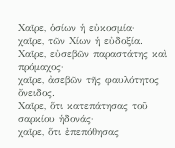Χαῖρε, ὁσίων ἡ εὐκοσμία·
χαῖρε, τῶν Χίων ἡ εὐδοξία.
Χαῖρε, εὐσεβῶν παραστάτης καὶ πρόμαχος·
χαῖρε, ἀσεβῶν τῆς φαυλότητος ὄνειδος.
Χαῖρε, ὅτι κατεπάτησας τοῦ σαρκίου ἡδονάς·
χαῖρε, ὅτι ἐπεπόθησας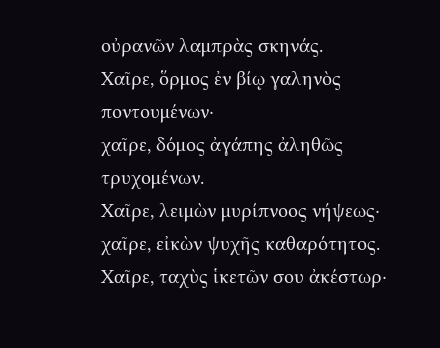οὐρανῶν λαμπρὰς σκηνάς.
Χαῖρε, ὅρμος ἐν βίῳ γαληνὸς ποντουμένων·
χαῖρε, δόμος ἀγάπης ἀληθῶς τρυχομένων.
Χαῖρε, λειμὼν μυρίπνοος νήψεως·
χαῖρε, εἰκὼν ψυχῆς καθαρότητος.
Χαῖρε, ταχὺς ἱκετῶν σου ἀκέστωρ·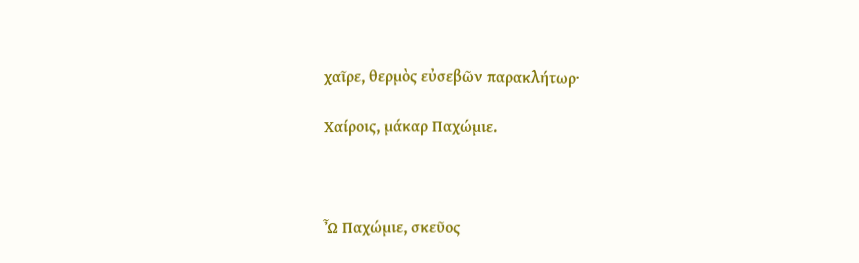χαῖρε, θερμὸς εὐσεβῶν παρακλήτωρ·

Χαίροις, μάκαρ Παχώμιε.



Ὦ Παχώμιε, σκεῦος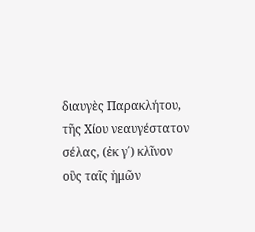διαυγὲς Παρακλήτου, τῆς Χίου νεαυγέστατον σέλας, (ἐκ γ΄) κλῖνον οὓς ταῖς ἡμῶν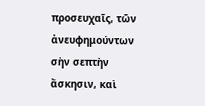προσευχαῖς, τῶν ἀνευφημούντων σὴν σεπτὴν ἄσκησιν, καὶ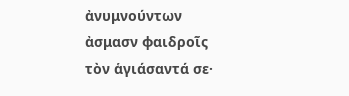ἀνυμνούντων ἀσμασν φαιδροῖς τὸν ἁγιάσαντά σε·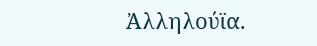Ἀλληλούϊα.